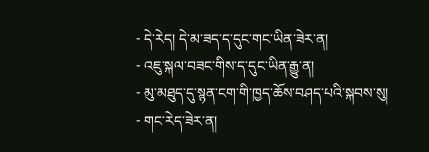- དེ་རེད། དེ་མ་ཟད་ད་དུང་གང་ཡིན་ཟེར་ན།
- འཇུ་སྐལ་བཟང་གིས་ད་དུང་ཡིན་རྒྱུ་ན།
- མུ་མཐུད་དུ་སྙན་ངག་གི་ཁྱད་ཆོས་བཤད་པའི་སྐབས་སུ།
- གང་རེད་ཟེར་ན།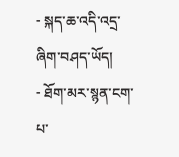- སྐད་ཆ་འདི་འདྲ་ཞིག་བཤད་ཡོད།
- ཐོག་མར་སྙན་ངག་པ་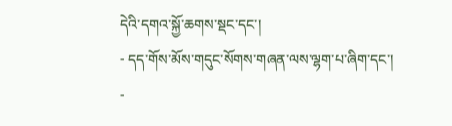དེའི་དགའ་སྐྱོ་ཆགས་སྡང་དང་།
- དད་གོས་མོས་གདུང་སོགས་གཞན་ལས་ལྷག་པ་ཞིག་དང་།
-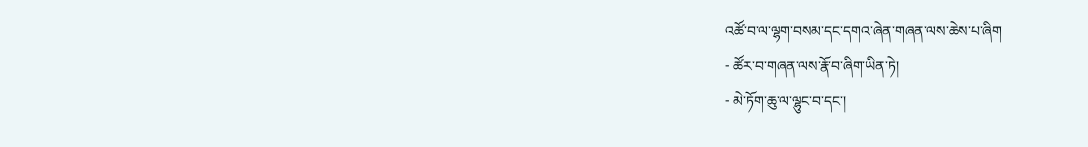འཚོ་བ་ལ་ལྷག་བསམ་དང་དགའ་ཞེན་གཞན་ལས་ཆེས་པ་ཞིག
- ཚོར་བ་གཞན་ལས་རྣོ་བ་ཞིག་ཡིན་ཏེ།
- མེ་ཏོག་ཆུ་ལ་ལྷུང་བ་དང་།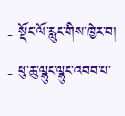- སྡོང་ལོ་རླུང་གིས་ཁྱེར་བ།
- ཕུ་ཆུ་ལྷུང་ལྷུང་འབབ་པ་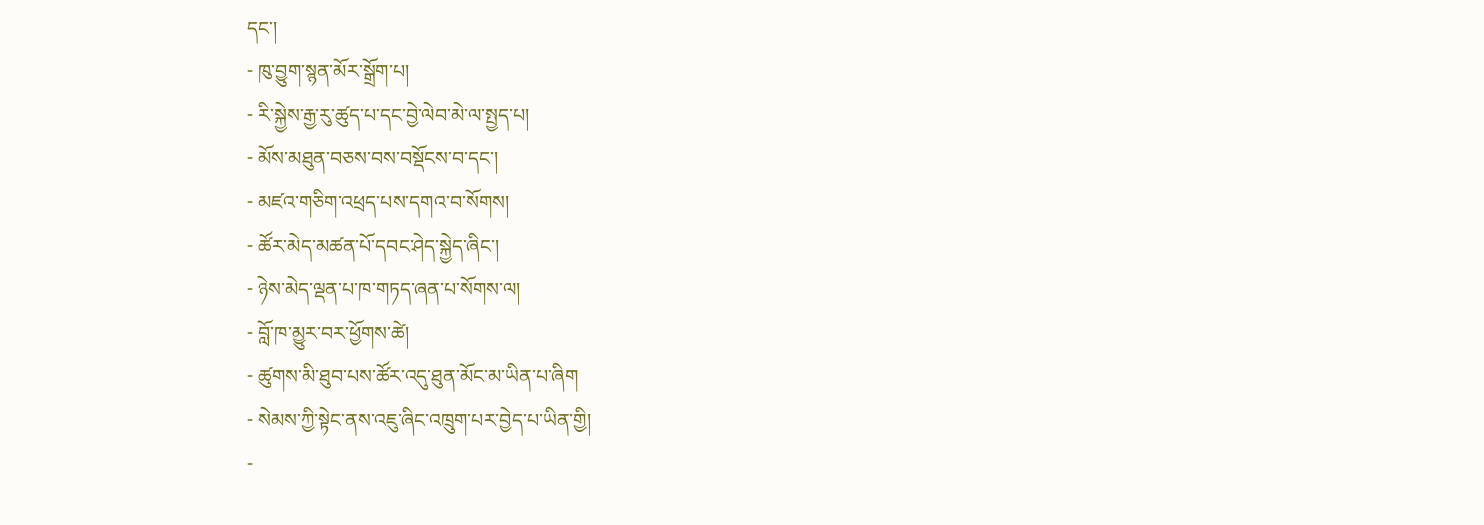དང་།
- ཁུ་བྱུག་སྙན་མོར་སྒྲོག་པ།
- རི་སྐྱེས་རྒྱ་རུ་ཚུད་པ་དང་བྱེ་ལེབ་མེ་ལ་སྤྱད་པ།
- མོས་མཐུན་བཅས་བས་བསྡོངས་བ་དང་།
- མཛའ་གཅིག་འཕྲད་པས་དགའ་བ་སོགས།
- ཚོར་མེད་མཚན་པོ་དབང་ཤེད་སྐྱེད་ཞིང་།
- ཉེས་མེད་ལྡན་པ་ཁ་གཏད་ཞན་པ་སོགས་ལ།
- བློ་ཁ་མྱུར་བར་ཕྱོགས་ཚེ།
- ཚུགས་མི་ཐུབ་པས་ཚོར་འདུ་ཐུན་མོང་མ་ཡིན་པ་ཞིག
- སེམས་ཀྱི་སྟེང་ནས་འཇུ་ཞིང་འཁྲུག་པར་བྱེད་པ་ཡིན་གྱི།
-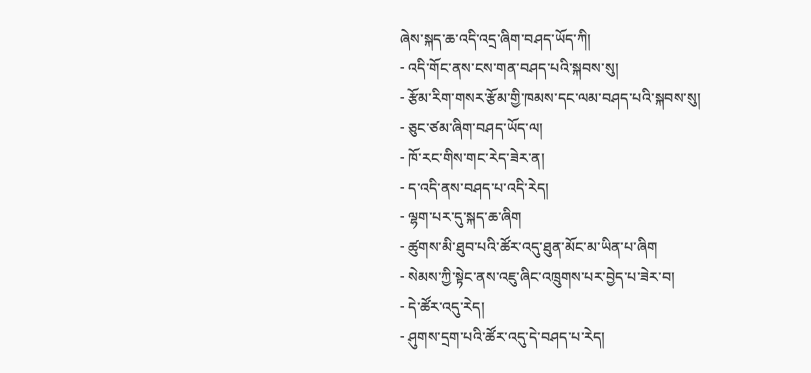ཞེས་སྐད་ཆ་འདི་འདྲ་ཞིག་བཤད་ཡོད་ཀི།
- འདི་གོང་ནས་ངས་གན་བཤད་པའི་སྐབས་སུ།
- རྩོམ་རིག་གསར་རྩོམ་གྱི་ཁམས་དང་ལམ་བཤད་པའི་སྐབས་སུ།
- ཅུང་ཙམ་ཞིག་བཤད་ཡོད་ལ།
- ཁོ་རང་གིས་གང་རེད་ཟེར་ན།
- ད་འདི་ནས་བཤད་པ་འདི་རེད།
- ལྷག་པར་དུ་སྐད་ཆ་ཞིག
- ཚུགས་མི་ཐུབ་པའི་ཚོར་འདུ་ཐུན་མོང་མ་ཡིན་པ་ཞིག
- སེམས་ཀྱི་སྟེང་ནས་འཇུ་ཞིང་འཁྲུགས་པར་བྱེད་པ་ཟེར་བ།
- དེ་ཚོར་འདུ་རེད།
- ཤུགས་དྲག་པའི་ཚོར་འདུ་དེ་བཤད་པ་རེད།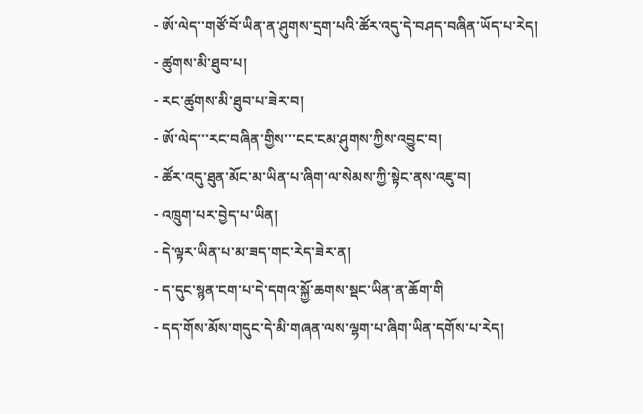- ཨོ་ལེད་་གཙོ་བོ་ཡིན་ན་ཤུགས་དྲག་པའི་ཚོར་འདུ་དེ་བཤད་བཞིན་ཡོད་པ་རེད།
- ཚུགས་མི་ཐུབ་པ།
- རང་ཚུགས་མི་ཐུབ་པ་ཟེར་བ།
- ཨོ་ལེད་་་རང་བཞིན་གྱིས་་་ངང་ངམ་ཤུགས་ཀྱིས་འབྱུང་བ།
- ཚོར་འདུ་ཐུན་མོང་མ་ཡིན་པ་ཞིག་ལ་སེམས་ཀྱི་སྟེང་ནས་འཇུ་བ།
- འཁྲུག་པར་བྱེད་པ་ཡིན།
- དེ་ལྟར་ཡིན་པ་མ་ཟད་གང་རེད་ཟེར་ན།
- ད་དུང་སྙན་ངག་པ་དེ་དགའ་སྐྱོ་ཆགས་སྡང་ཡིན་ན་ཆོག་གི
- དད་གོས་མོས་གདུང་དེ་མི་གཞན་ལས་ལྷག་པ་ཞིག་ཡིན་དགོས་པ་རེད།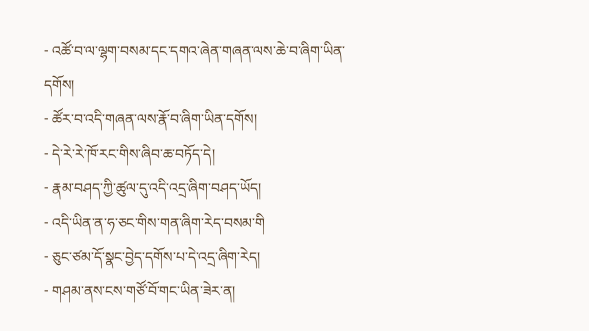- འཚོ་བ་ལ་ལྷག་བསམ་དང་དགའ་ཞེན་གཞན་ལས་ཆེ་བ་ཞིག་ཡིན་དགོས།
- ཚོར་བ་འདི་གཞན་ལས་རྣོ་བ་ཞིག་ཡིན་དགོས།
- དེ་རེ་རེ་ཁོ་རང་གིས་ཞིབ་ཆ་བཏོད་དེ།
- རྣམ་བཤད་ཀྱི་ཚུལ་དུ་འདི་འདྲ་ཞིག་བཤད་ཡོད།
- འདི་ཡིན་ན་ཧ་ཅང་གིས་གན་ཞིག་རེད་བསམ་གི
- ཅུང་ཙམ་དོ་སྣང་བྱེད་དགོས་པ་དེ་འདྲ་ཞིག་རེད།
- གཤམ་ནས་ངས་གཙོ་བོ་གང་ཡིན་ཟེར་ན།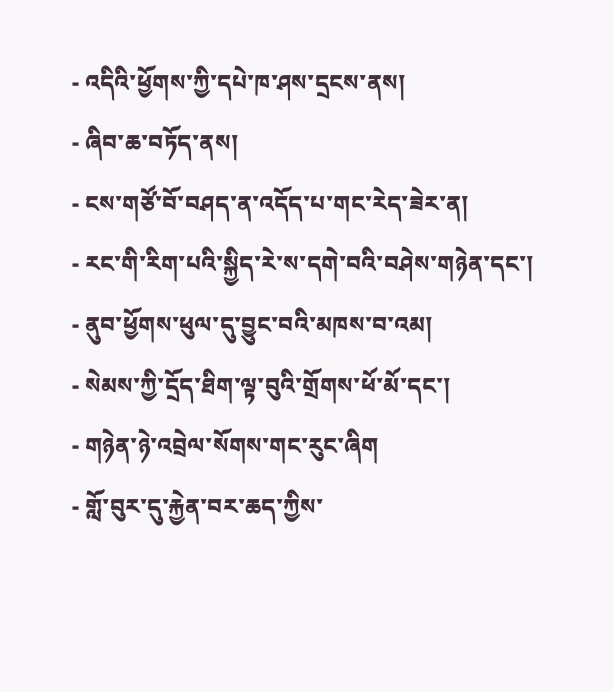- འདིའི་ཕྱོགས་ཀྱི་དཔེ་ཁ་ཤས་དྲངས་ནས།
- ཞིབ་ཆ་བཏོད་ནས།
- ངས་གཙོ་བོ་བཤད་ན་འདོད་པ་གང་རེད་ཟེར་ན།
- རང་གི་རིག་པའི་སྐྱིད་རེ་ས་དགེ་བའི་བཤེས་གཉེན་དང་།
- ནུབ་ཕྱོགས་ཕུལ་དུ་བྱུང་བའི་མཁས་བ་འམ།
- སེམས་ཀྱི་དྲོད་ཐིག་ལྟ་བུའི་གྲོགས་ཕོ་མོ་དང་།
- གཉེན་ཉེ་འབྲེལ་སོགས་གང་རུང་ཞིག
- གློ་བུར་དུ་རྐྱེན་བར་ཆད་ཀྱིས་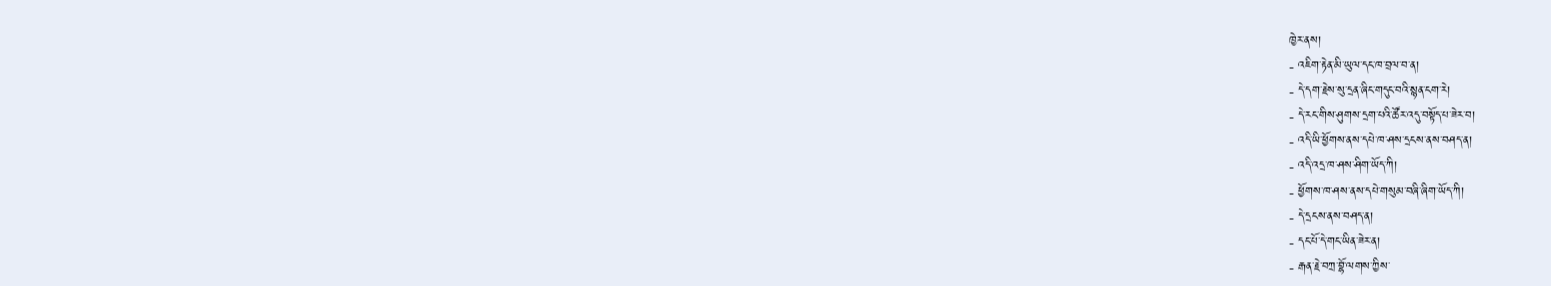ཁྱེར་ནས།
- འཇིག་རྟེན་མི་ཡུལ་དང་ཁ་བྲལ་བ་ན།
- དེ་དག་རྗེས་སུ་དྲན་ཞིང་གདུང་བའི་སྙན་ངག་རེ།
- དེ་རང་གིས་ཤུགས་དྲག་པའི་ཚོར་འདུ་བསྟོད་པ་ཟེར་བ།
- འདི་ཡི་ཕྱོགས་ནས་དཔེ་ཁ་ཤས་དྲངས་ནས་བཤད་ན།
- འདི་འདྲ་ཁ་ཤས་ཤིག་ཡོད་ཀི།
- ཕྱོགས་ཁ་ཤས་ནས་དཔེ་གསུམ་བཞི་ཞིག་ཡོད་ཀི།
- དེ་དྲངས་ནས་བཤད་ན།
- དང་པོ་དེ་གང་ཡིན་ཟེར་ན།
- རྒན་རྗེ་བཀྲ་བྷོ་ལགས་ཀྱིས་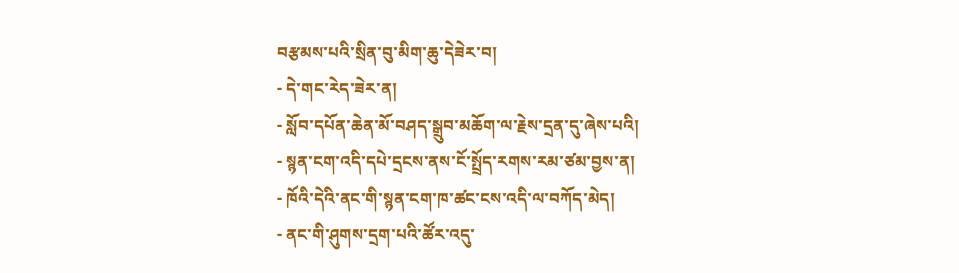བརྩམས་པའི་སྲིན་བུ་མིག་ཆུ་དེཟེར་བ།
- དེ་གང་རེད་ཟེར་ན།
- སློབ་དཔོན་ཆེན་མོ་བཤད་སྒྲུབ་མཆོག་ལ་རྗེས་དྲན་དུ་ཞེས་པའི།
- སྙན་ངག་འདི་དཔེ་དྲངས་ནས་ངོ་སྤྲོད་རགས་རམ་ཙམ་བྱས་ན།
- ཁོའི་དེའི་ནང་གི་སྙན་ངག་ཁ་ཚང་ངས་འདི་ལ་བཀོད་མེད།
- ནང་གི་ཤུགས་དྲག་པའི་ཚོར་འདུ་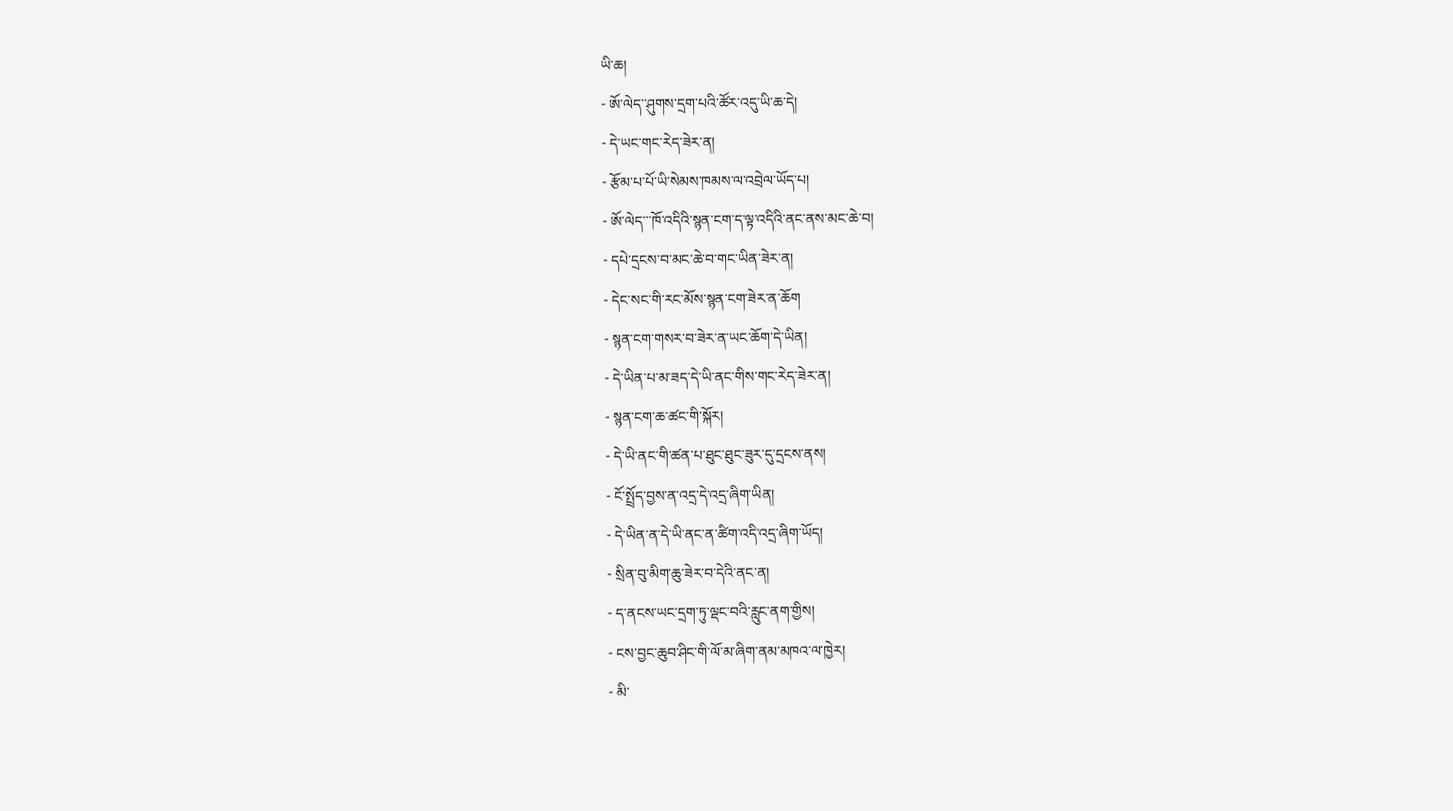ཡི་ཆ།
- ཨོ་ལེད་་ཤུགས་དྲག་པའི་ཚོར་འདུ་ཡི་ཆ་དེ།
- དེ་ཡང་གང་རེད་ཟེར་ན།
- རྩོམ་པ་པོ་ཡི་སེམས་ཁམས་ལ་འབྲེལ་ཡོད་པ།
- ཨོ་ལེད་་་ཁོ་འདིའི་སྙན་ངག་ད་ལྟ་འདིའི་ནང་ནས་མང་ཆེ་བ།
- དཔེ་དྲངས་བ་མང་ཆེ་བ་གང་ཡིན་ཟེར་ན།
- དེང་སང་གི་རང་མོས་སྙན་ངག་ཟེར་ན་ཆོག
- སྙན་ངག་གསར་བ་ཟེར་ན་ཡང་ཆོག་དེ་ཡིན།
- དེ་ཡིན་པ་མ་ཟད་དེ་ཡི་ནང་གིས་གང་རེད་ཟེར་ན།
- སྙན་ངག་ཆ་ཚང་གི་སྐོར།
- དེ་ཡི་ནང་གི་ཚན་པ་ཐུང་ཐུང་ཟུར་དུ་དྲངས་ནས།
- ངོ་སྤྲོད་བྱས་ན་འདྲ་དེ་འདྲ་ཞིག་ཡིན།
- དེ་ཡིན་ན་དེ་ཡི་ནང་ན་ཚིག་འདི་འདྲ་ཞིག་ཡོད།
- སྲིན་བུ་མིག་ཆུ་ཟེར་བ་དེའི་ནང་ན།
- ད་ནངས་ཡང་དྲག་ཏུ་ལྡང་བའི་རླུང་ནག་གྱིས།
- ངས་བྱང་ཆུབ་ཤིང་གི་ལོ་མ་ཞིག་ནམ་མཁའ་ལ་ཁྱེར།
- མི་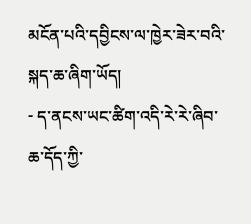མངོན་པའི་དབྱིངས་ལ་ཁྱེར་ཟེར་བའི་སྐད་ཆ་ཞིག་ཡོད།
- ད་ནངས་ཡང་ཚིག་འདི་རེ་རེ་ཞིབ་ཆ་དོད་ཀྱི་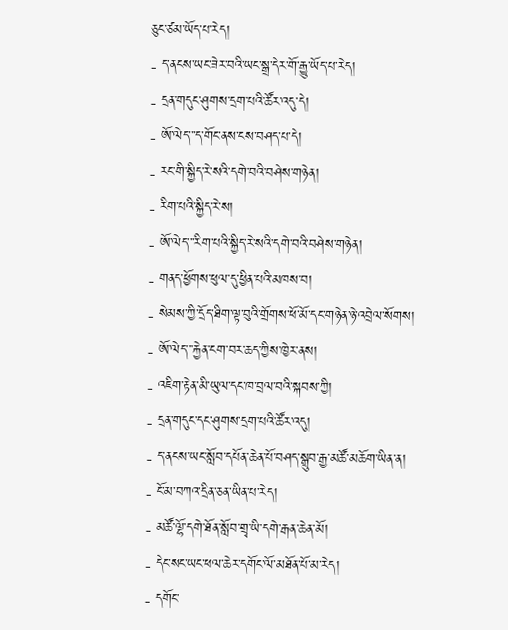ཅུང་ཙམ་ཡོད་པ་རེད།
- ད་ནངས་ཡང་ཟེར་བའི་ཡང་སྒྲ་དེར་གོ་རྒྱུ་ཡོད་པ་རེད།
- དྲན་གདུང་ཤུགས་དྲག་པའི་ཚོར་འདུ་དེ།
- ཨོ་ལེད་་་ད་གོང་ནས་ངས་བཤད་པ་དེ།
- རང་གི་སྐྱིད་རེ་སའི་དགེ་བའི་བཤེས་གཉེན།
- རིག་པའི་སྐྱིད་རེ་ས།
- ཨོ་ལེད་་་རིག་པའི་སྐྱིད་རེ་སའི་དགེ་བའི་བཤེས་གཉེན།
- གནད་ཕྱོགས་ཕུལ་དུ་ཕྱིན་པའི་མཁས་བ།
- སེམས་ཀྱི་དྲོད་ཐིག་ལྟ་བུའི་གྲོགས་ཕོ་མོ་དང་གཉེན་ཉེ་འབྲེལ་སོགས།
- ཨོ་ལེད་་་རྐྱེན་ངག་བར་ཆད་ཀྱིས་ཁྱེར་ནས།
- འཇིག་རྟེན་མི་ཡུལ་དང་ཁ་བྲལ་བའི་སྐབས་ཀྱི།
- དྲན་གདུང་དང་ཤུགས་དྲག་པའི་ཚོར་འདུ།
- ད་ནངས་ཡང་སློབ་དཔོན་ཆེན་པོ་བཤད་སྒྲུབ་རྒྱ་མཚོ་མཆོག་ཡིན་ན།
- ངོ་མ་བཀའ་དྲིན་ཅན་ཡིན་པ་རེད།
- མཚོ་ལྷོ་དགེ་ཐོན་སློབ་གྲྭ་ཡི་དགེ་རྒན་ཆེན་མོ།
- དེང་སང་ཡང་ཕལ་ཆེར་དགོང་ལོ་མཐོན་པོ་མ་རེད།
- དགོང་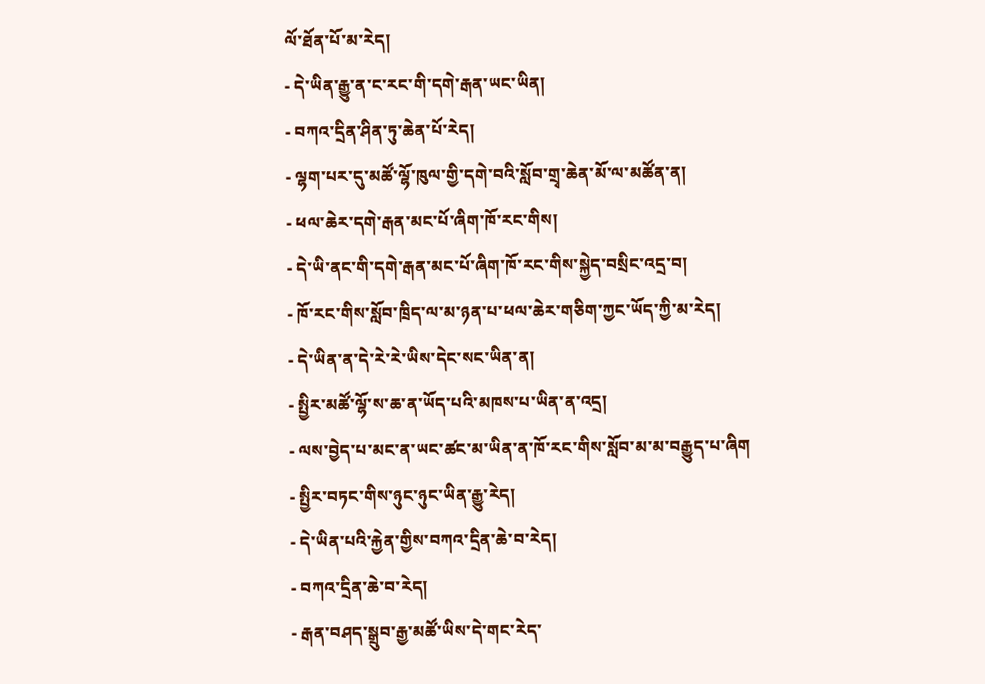ལོ་ཐོན་པོ་མ་རེད།
- དེ་ཡིན་རྒྱུ་ན་ང་རང་གི་དགེ་རྒན་ཡང་ཡིན།
- བཀའ་དྲིན་ཤིན་ཏུ་ཆེན་པོ་རེད།
- ལྷག་པར་དུ་མཚོ་ལྷོ་ཁུལ་གྱི་དགེ་བའི་སློབ་གྲྭ་ཆེན་མོ་ལ་མཚོན་ན།
- ཕལ་ཆེར་དགེ་རྒན་མང་པོ་ཞིག་ཁོ་རང་གིས།
- དེ་ཡི་ནང་གི་དགེ་རྒན་མང་པོ་ཞིག་ཁོ་རང་གིས་སྐྱེད་བསྲིང་འདྲ་བ།
- ཁོ་རང་གིས་སློབ་ཁྲིད་ལ་མ་ཉན་པ་ཕལ་ཆེར་གཅིག་ཀྱང་ཡོད་ཀྱི་མ་རེད།
- དེ་ཡིན་ན་དེ་རེ་རེ་ཡིས་དེང་སང་ཡིན་ན།
- སྤྱིར་མཚོ་ལྷོ་ས་ཆ་ན་ཡོད་པའི་མཁས་པ་ཡིན་ན་འདྲ།
- ལས་བྱེད་པ་མང་ན་ཡང་ཚང་མ་ཡིན་ན་ཁོ་རང་གིས་སློབ་མ་མ་བརྒྱུད་པ་ཞིག
- སྤྱིར་བཏང་གིས་ཉུང་ཉུང་ཡིན་རྒྱུ་རེད།
- དེ་ཡིན་པའི་རྐྱེན་གྱིས་བཀའ་དྲིན་ཆེ་བ་རེད།
- བཀའ་དྲིན་ཆེ་བ་རེད།
- རྒན་བཤད་སྒྲུབ་རྒྱ་མཚོ་ཡིས་དེ་གང་རེད་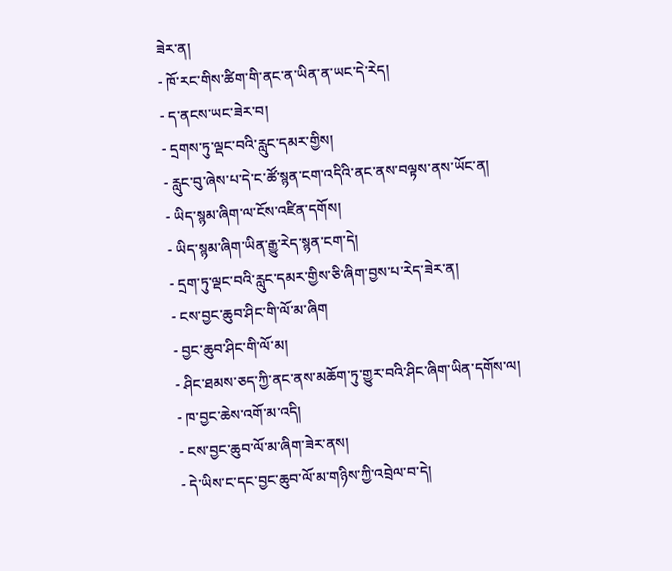ཟེར་ན།
- ཁོ་རང་གིས་ཚིག་གི་ནང་ན་ཡིན་ན་ཡང་དེ་རེད།
- ད་ནངས་ཡང་ཟེར་བ།
- དྲགས་ཏུ་ལྡང་བའི་རླུང་དམར་གྱིས།
- རླུང་བུ་ཞེས་པ་དེ་ང་ཚོ་སྙན་ངག་འདིའི་ནང་ནས་བལྟས་ནས་ཡོང་ན།
- ཡིད་སྙམ་ཞིག་ལ་ངོས་འཛིན་དགོས།
- ཡིད་སྙམ་ཞིག་ཡིན་རྒྱུ་རེད་སྙན་ངག་དེ།
- དྲག་ཏུ་ལྡང་བའི་རླུང་དམར་གྱིས་ཅི་ཞིག་བྱས་པ་རེད་ཟེར་ན།
- ངས་བྱང་ཆུབ་ཤིང་གི་ལོ་མ་ཞིག
- བྱང་ཆུབ་ཤིང་གི་ལོ་མ།
- ཤིང་ཐམས་ཅད་ཀྱི་ནང་ནས་མཆོག་ཏུ་གྱུར་བའི་ཤིང་ཞིག་ཡིན་དགོས་ལ།
- ཁ་བྱང་ཆེས་འགོ་མ་འདི།
- ངས་བྱང་ཆུབ་ལོ་མ་ཞིག་ཟེར་ནས།
- དེ་ཡིས་ང་དང་བྱང་ཆུབ་ལོ་མ་གཉིས་ཀྱི་འབྲེལ་བ་དེ།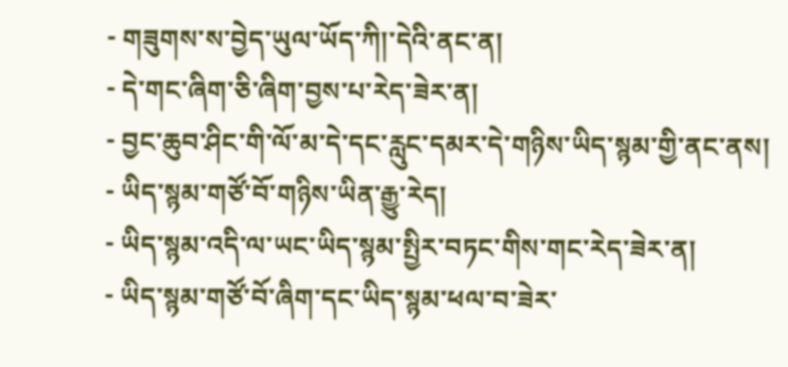- གཟུགས་ས་བྱེད་ཡུལ་ཡོད་ཀི།་དེའི་ནང་ན།
- དེ་གང་ཞིག་ཅི་ཞིག་བྱས་པ་རེད་ཟེར་ན།
- བྱང་ཆུབ་ཤིང་གི་ལོ་མ་དེ་དང་རླུང་དམར་དེ་གཉིས་ཡིད་སྙམ་གྱི་ནང་ནས།
- ཡིད་སྙམ་གཙོ་བོ་གཉིས་ཡིན་རྒྱུ་རེད།
- ཡིད་སྙམ་འདི་ལ་ཡང་ཡིད་སྙམ་སྤྱིར་བཏང་གིས་གང་རེད་ཟེར་ན།
- ཡིད་སྙམ་གཙོ་བོ་ཞིག་དང་ཡིད་སྙམ་ཕལ་བ་ཟེར་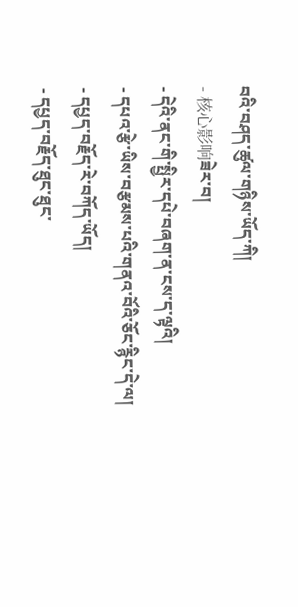བའི་བཤད་ཚུལ་གཉིས་ཡོད་ཀི།
- 核心影响ཟེར་བ།
- དེའི་ནང་གི་སྤྱིར་དཔེ་བཞག་ན་ངས་ད་ལྟའི།
- དཔའ་རྩེ་ཡིས་བརྩམས་པའི་གནའ་བོའི་ཅོང་རྙིང་དེ་ལ།
- དཔྱད་བརྗོད་རེ་བཀོད་ཡོད།
- དཔྱད་བརྗོད་ཐུང་ཐུང་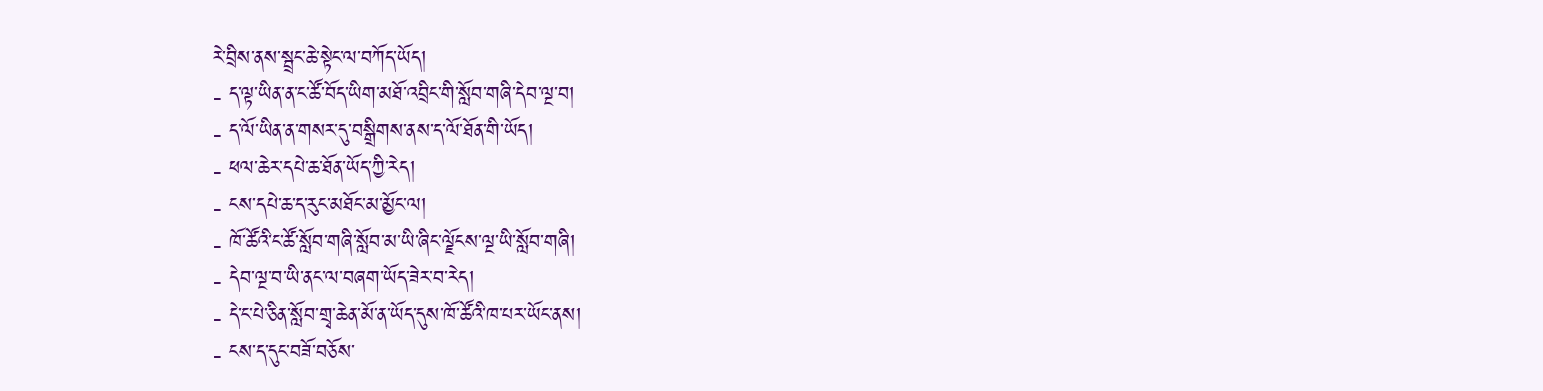རེ་བྲིས་ནས་སྦྲང་ཆེ་སྟེང་ལ་བཀོད་ཡོད།
- ད་ལྟ་ཡིན་ན་ང་ཚོ་བོད་ཡིག་མཐོ་འབྲིང་གི་སློབ་གཞི་དེབ་ལྔ་བ།
- ད་ལོ་ཡིན་ན་གསར་དུ་བསྒྲིགས་ནས་ད་ལོ་ཐོན་གི་ཡོད།
- ཕལ་ཆེར་དཔེ་ཆ་ཐོན་ཡོད་ཀྱི་རེད།
- ངས་དཔེ་ཆ་ད་རུང་མཐོང་མ་མྱོང་ལ།
- ཁོ་ཚོའི་ང་ཚོ་སློབ་གཞི་སློབ་མ་ཡི་ཞིང་ལྗོངས་ལྔ་ཡི་སློབ་གཞི།
- དེབ་ལྔ་བ་ཡི་ནང་ལ་བཞག་ཡོད་ཟེར་བ་རེད།
- དེ་ང་པེ་ཅིན་སློབ་གྲྭ་ཆེན་མོ་ན་ཡོད་དུས་ཁོ་ཚོའི་ཁ་པར་ཡོང་ནས།
- ངས་ད་དུང་བཟོ་བཅོས་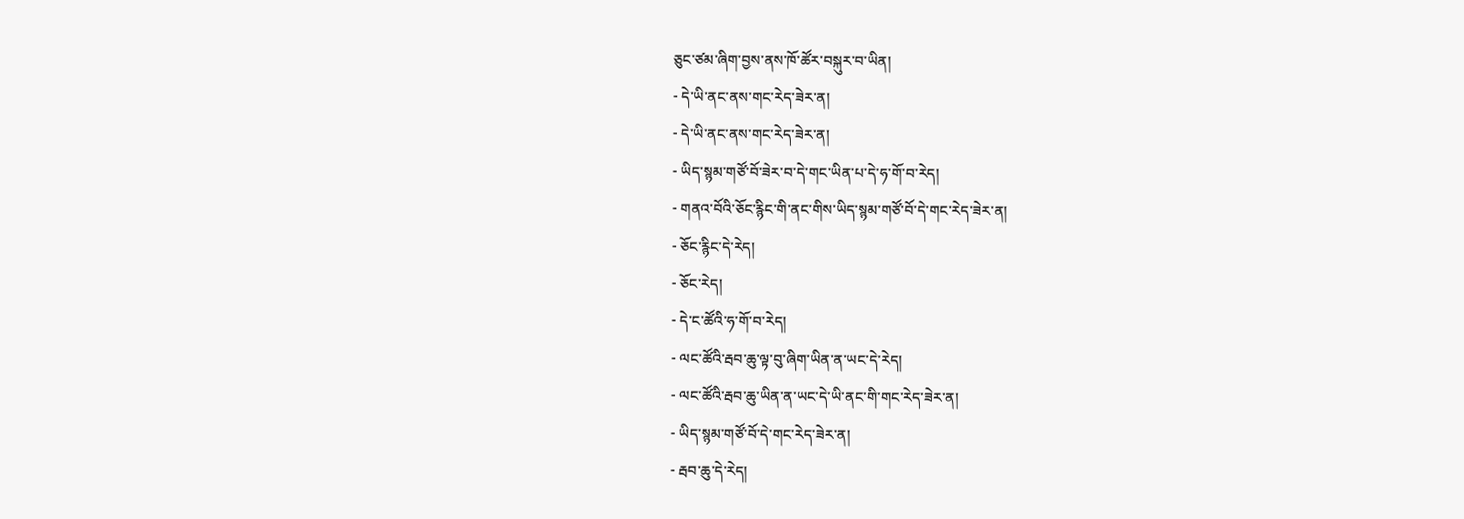ཅུང་ཙམ་ཞིག་བྱས་ནས་ཁོ་ཚོར་བསྐུར་བ་ཡིན།
- དེ་ཡི་ནང་ནས་གང་རེད་ཟེར་ན།
- དེ་ཡི་ནང་ནས་གང་རེད་ཟེར་ན།
- ཡིད་སྙམ་གཙོ་བོ་ཟེར་བ་དེ་གང་ཡིན་པ་དེ་ཧ་གོ་བ་རེད།
- གནའ་བོའི་ཅོང་རྙིང་གི་ནང་གིས་ཡིད་སྙམ་གཙོ་བོ་དེ་གང་རེད་ཟེར་ན།
- ཅོང་རྙིང་དེ་རེད།
- ཅོང་རེད།
- དེ་ང་ཚོའི་ཧ་གོ་བ་རེད།
- ལང་ཚོའི་རྦབ་ཆུ་ལྟ་བུ་ཞིག་ཡིན་ན་ཡང་དེ་རེད།
- ལང་ཚོའི་རྦབ་ཆུ་ཡིན་ན་ཡང་དེ་ཡི་ནང་གི་གང་རེད་ཟེར་ན།
- ཡིད་སྙམ་གཙོ་བོ་དེ་གང་རེད་ཟེར་ན།
- རྦབ་ཆུ་དེ་རེད།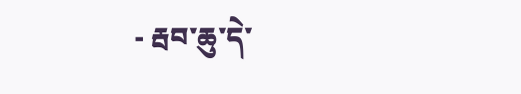- རྦབ་ཆུ་དེ་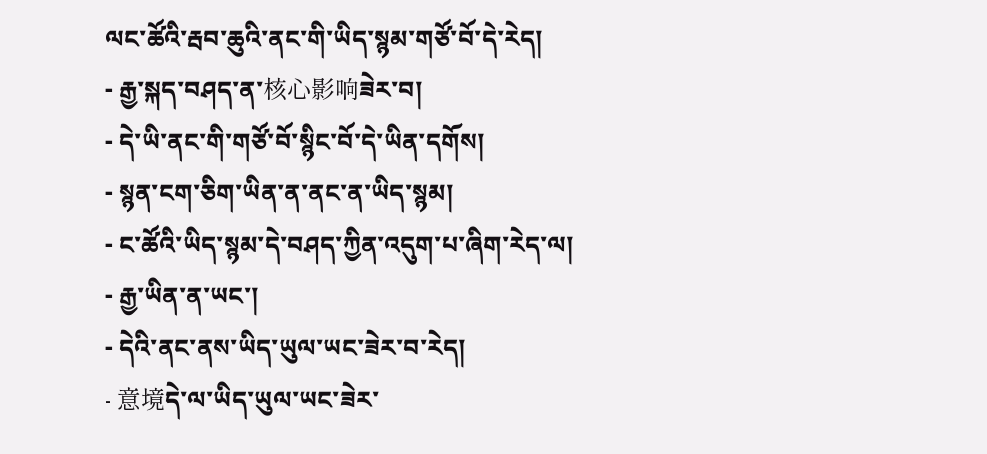ལང་ཚོའི་རྦབ་ཆུའི་ནང་གི་ཡིད་སྙམ་གཙོ་བོ་དེ་རེད།
- རྒྱ་སྐད་བཤད་ན་核心影响ཟེར་བ།
- དེ་ཡི་ནང་གི་གཙོ་བོ་སྙིང་བོ་དེ་ཡིན་དགོས།
- སྙན་ངག་ཅིག་ཡིན་ན་ནང་ན་ཡིད་སྙམ།
- ང་ཚོའི་ཡིད་སྙམ་དེ་བཤད་ཀྱིན་འདུག་པ་ཞིག་རེད་ལ།
- རྒྱ་ཡིན་ན་ཡང་།
- དེའི་ནང་ནས་ཡིད་ཡུལ་ཡང་ཟེར་བ་རེད།
- 意境དེ་ལ་ཡིད་ཡུལ་ཡང་ཟེར་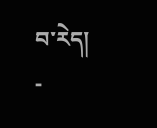བ་རེད།
-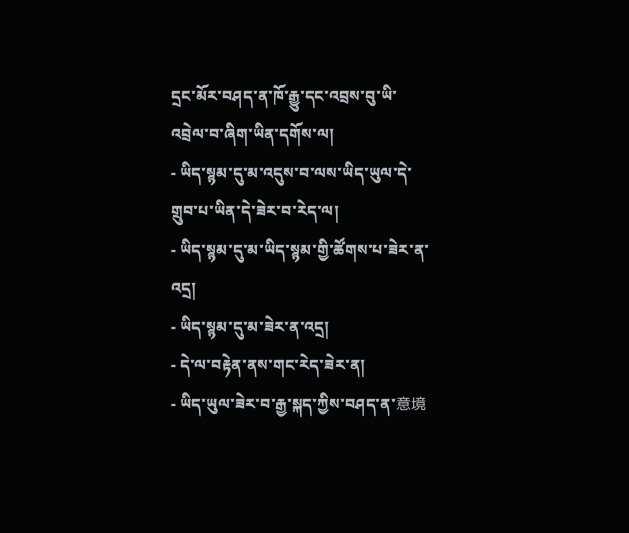དྲང་མོར་བཤད་ན་ཁོ་རྒྱུ་དང་འབྲས་བུ་ཡི་འབྲེལ་བ་ཞིག་ཡིན་དགོས་ལ།
- ཡིད་སྙམ་དུ་མ་འདུས་བ་ལས་ཡིད་ཡུལ་དེ་གྲུབ་པ་ཡིན་དེ་ཟེར་བ་རེད་ལ།
- ཡིད་སྙམ་དུ་མ་ཡིད་སྙམ་གྱི་ཚོགས་པ་ཟེར་ན་འདྲ།
- ཡིད་སྙམ་དུ་མ་ཟེར་ན་འདྲ།
- དེ་ལ་བརྟེན་ནས་གང་རེད་ཟེར་ན།
- ཡིད་ཡུལ་ཟེར་བ་རྒྱ་སྐད་ཀྱིས་བཤད་ན་意境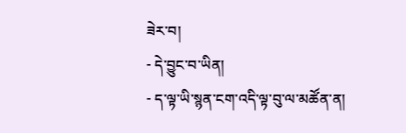ཟེར་བ།
- དེ་བྱུང་བ་ཡིན།
- ད་ལྟ་ཡི་སྙན་ངག་འདི་ལྟ་བུ་ལ་མཚོན་ན།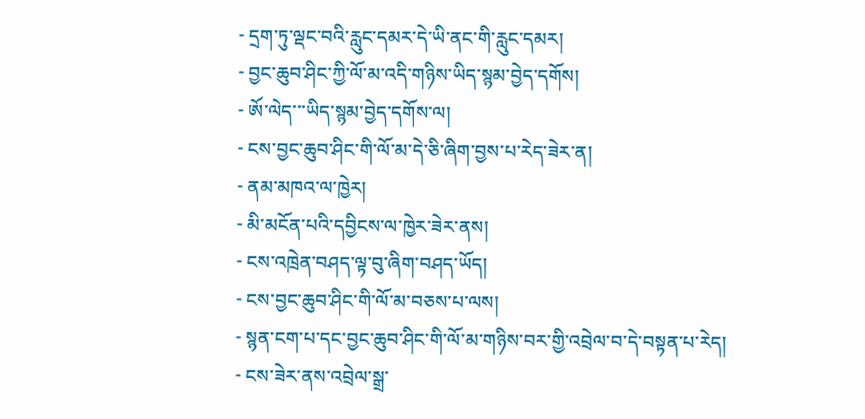- དྲག་ཏུ་ལྡང་བའི་རླུང་དམར་དེ་ཡི་ནང་གི་རླུང་དམར།
- བྱང་ཆུབ་ཤིང་ཀྱི་ལོ་མ་འདི་གཉིས་ཡིད་སྙམ་བྱེད་དགོས།
- ཨོ་ལེད་་་ཡིད་སྙམ་བྱེད་དགོས་ལ།
- ངས་བྱང་ཆུབ་ཤིང་གི་ལོ་མ་དེ་ཅི་ཞིག་བྱས་པ་རེད་ཟེར་ན།
- ནམ་མཁའ་ལ་ཁྱེར།
- མི་མངོན་པའི་དབྱིངས་ལ་ཁྱེར་ཟེར་ནས།
- ངས་འཁྲེན་བཤད་ལྟ་བུ་ཞིག་བཤད་ཡོད།
- ངས་བྱང་ཆུབ་ཤིང་གི་ལོ་མ་བཅས་པ་ལས།
- སྙན་ངག་པ་དང་བྱང་ཆུབ་ཤིང་གི་ལོ་མ་གཉིས་བར་གྱི་འབྲེལ་བ་དེ་བསྟན་པ་རེད།
- ངས་ཟེར་ནས་འབྲེལ་སྒྲ་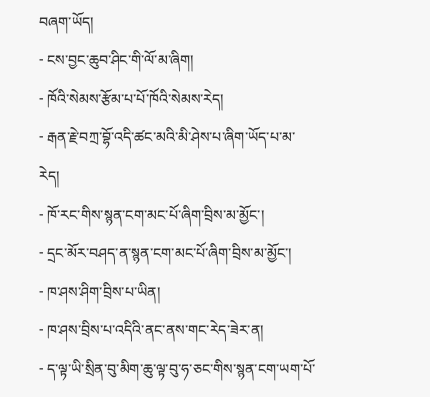བཞག་ཡོད།
- ངས་བྱང་ཆུབ་ཤིང་གི་ལོ་མ་ཞིག།
- ཁོའི་སེམས་རྩོམ་པ་པོ་ཁོའི་སེམས་རེད།
- རྒན་རྗེ་བཀྲ་བྷོ་འདི་ཚང་མའི་མི་ཤེས་པ་ཞིག་ཡོད་པ་མ་རེད།
- ཁོ་རང་གིས་སྙན་ངག་མང་པོ་ཞིག་བྲིས་མ་མྱོང་།
- དྲང་མོར་བཤད་ན་སྙན་ངག་མང་པོ་ཞིག་བྲིས་མ་མྱོང་།
- ཁ་ཤས་ཤིག་བྲིས་པ་ཡིན།
- ཁ་ཤས་བྲིས་པ་འདིའི་ནང་ནས་གང་རེད་ཟེར་ན།
- ད་ལྟ་ཡི་སྲིན་བུ་མིག་ཆུ་ལྟ་བུ་ཧ་ཅང་གིས་སྙན་ངག་ཡག་པོ་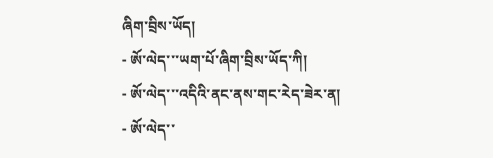ཞིག་བྲིས་ཡོད།
- ཨོ་ལེད་་་ཡག་པོ་ཞིག་བྲིས་ཡོད་ཀི།
- ཨོ་ལེད་་་འདིའི་ནང་ནས་གང་རེད་ཟེར་ན།
- ཨོ་ལེད་་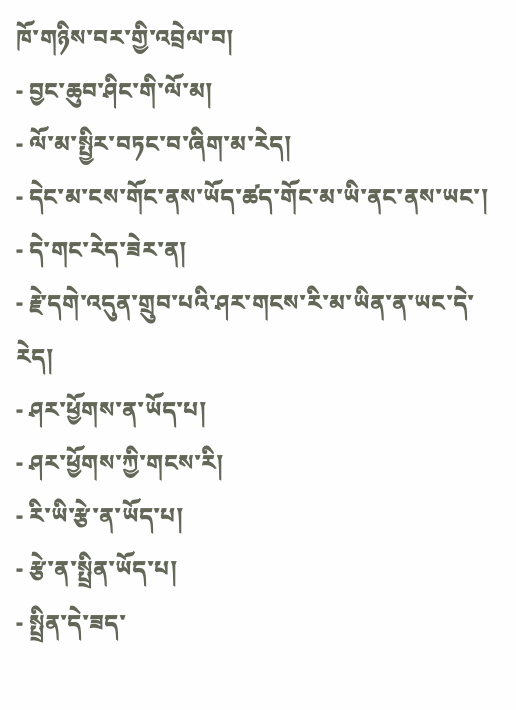ཁོ་གཉིས་བར་གྱི་འབྲེལ་བ།
- བྱང་ཆུབ་ཤིང་གི་ལོ་མ།
- ལོ་མ་སྤྱིར་བཏང་བ་ཞིག་མ་རེད།
- དེང་མ་ངས་གོང་ནས་ཡོད་ཚད་གོང་མ་ཡི་ནང་ནས་ཡང་།
- དེ་གང་རེད་ཟེར་ན།
- རྗེ་དགེ་འདུན་གྲུབ་པའི་ཤར་གངས་རི་མ་ཡིན་ན་ཡང་དེ་རེད།
- ཤར་ཕྱོགས་ན་ཡོད་པ།
- ཤར་ཕྱོགས་ཀྱི་གངས་རི།
- རི་ཡི་རྩེ་ན་ཡོད་པ།
- རྩེ་ན་སྤྲིན་ཡོད་པ།
- སྤྲིན་དེ་ཟད་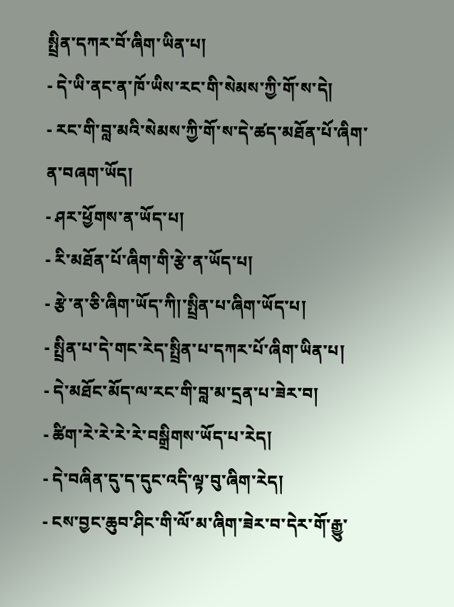སྤྲིན་དཀར་བོ་ཞིག་ཡིན་པ།
- དེ་ཡི་ནང་ན་ཁོ་ཡིས་རང་གི་སེམས་ཀྱི་གོ་ས་དེ།
- རང་གི་བླ་མའི་སེམས་ཀྱི་གོ་ས་དེ་ཚད་མཐོན་པོ་ཞིག་ན་བཞག་ཡོད།
- ཤར་ཕྱོགས་ན་ཡོད་པ།
- རི་མཐོན་པོ་ཞིག་གི་རྩེ་ན་ཡོད་པ།
- རྩེ་ན་ཅི་ཞིག་ཡོད་ཀི།་སྤྲིན་པ་ཞིག་ཡོད་པ།
- སྤྲིན་པ་དེ་གང་རེད་སྤྲིན་པ་དཀར་པོ་ཞིག་ཡིན་པ།
- དེ་མཐོང་མོད་ལ་རང་གི་བླ་མ་དྲན་པ་ཟེར་བ།
- ཚིག་རེ་རེ་རེ་རེ་བསྒྲིགས་ཡོད་པ་རེད།
- དེ་བཞིན་དུ་ད་དུང་འདི་ལྟ་བུ་ཞིག་རེད།
- ངས་བྱང་ཆུབ་ཤིང་གི་ལོ་མ་ཞིག་ཟེར་བ་དེར་གོ་རྒྱུ་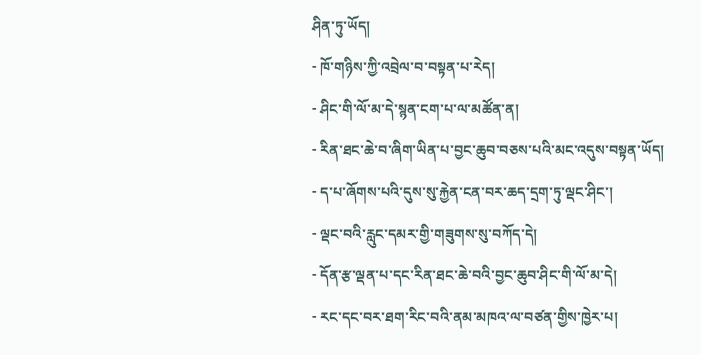ཤིན་ཏུ་ཡོད།
- ཁོ་གཉིས་ཀྱི་འབྲེལ་བ་བསྟན་པ་རེད།
- ཤིང་གི་ལོ་མ་དེ་སྙན་ངག་པ་ལ་མཚོན་ན།
- རིན་ཐང་ཆེ་བ་ཞིག་ཡིན་པ་བྱང་ཆུབ་བཅས་པའི་མང་འདུས་བསྟན་ཡོད།
- ད་པ་ཞོགས་པའི་དུས་སུ་རྐྱེན་ངན་བར་ཆད་དྲག་ཏུ་ལྡང་ཤིང་།
- ལྡང་བའི་རླུང་དམར་གྱི་གཟུགས་སུ་བཀོད་དེ།
- དོན་རྩ་ལྡན་པ་དང་རིན་ཐང་ཆེ་བའི་བྱང་ཆུབ་ཤིང་གི་ལོ་མ་དེ།
- རང་དང་བར་ཐག་རིང་བའི་ནམ་མཁའ་ལ་བཙན་གྱིས་ཁྱེར་པ།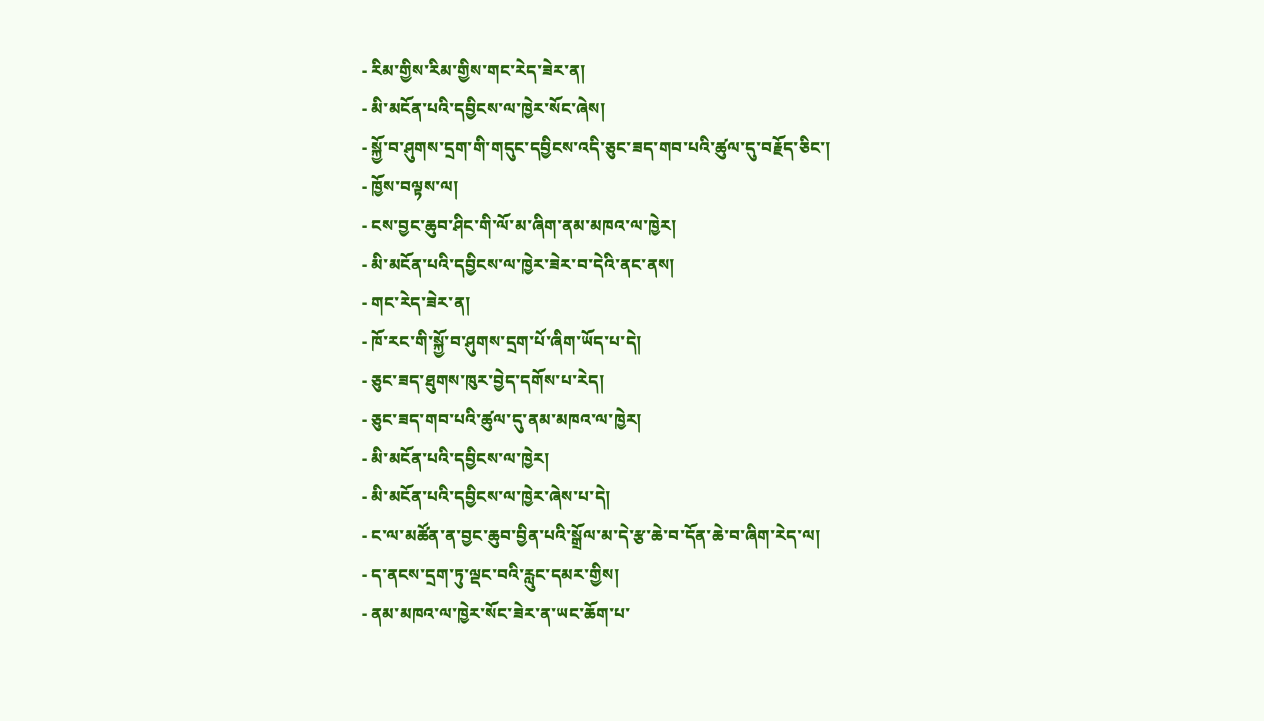- རིམ་གྱིས་རིམ་གྱིས་གང་རེད་ཟེར་ན།
- མི་མངོན་པའི་དབྱིངས་ལ་ཁྱེར་སོང་ཞེས།
- སྐྱོ་བ་ཤུགས་དྲག་གི་གདུང་དབྱིངས་འདི་ཅུང་ཟད་གབ་པའི་ཚུལ་དུ་བརྗོད་ཅིང་།
- ཁྱོས་བལྟས་ལ།
- ངས་བྱང་ཆུབ་ཤིང་གི་ལོ་མ་ཞིག་ནམ་མཁའ་ལ་ཁྱེར།
- མི་མངོན་པའི་དབྱིངས་ལ་ཁྱེར་ཟེར་བ་དེའི་ནང་ནས།
- གང་རེད་ཟེར་ན།
- ཁོ་རང་གི་སྐྱོ་བ་ཤུགས་དྲག་པོ་ཞིག་ཡོད་པ་དེ།
- ཅུང་ཟད་ཐུགས་ཁུར་བྱེད་དགོས་པ་རེད།
- ཅུང་ཟད་གབ་པའི་ཚུལ་དུ་ནམ་མཁའ་ལ་ཁྱེར།
- མི་མངོན་པའི་དབྱིངས་ལ་ཁྱེར།
- མི་མངོན་པའི་དབྱིངས་ལ་ཁྱེར་ཞེས་པ་དེ།
- ང་ལ་མཚོན་ན་བྱང་ཆུབ་བྱིན་པའི་སྒྲོལ་མ་དེ་རྩ་ཆེ་བ་དོན་ཆེ་བ་ཞིག་རེད་ལ།
- ད་ནངས་དྲག་ཏུ་ལྡང་བའི་རླུང་དམར་གྱིས།
- ནམ་མཁའ་ལ་ཁྱེར་སོང་ཟེར་ན་ཡང་ཆོག་པ་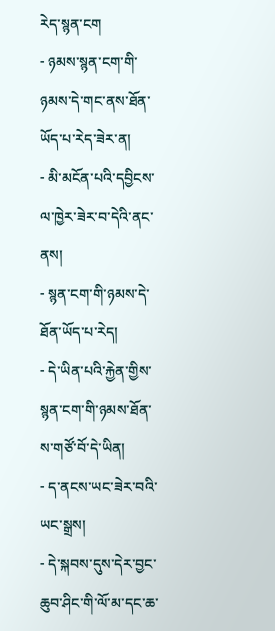རེད་སྙན་ངག
- ཉམས་སྙན་ངག་གི་ཉམས་དེ་གང་ནས་ཐོན་ཡོད་པ་རེད་ཟེར་ན།
- མི་མངོན་པའི་དབྱིངས་ལ་ཁྱེར་ཟེར་བ་དེའི་ནང་ནས།
- སྙན་ངག་གི་ཉམས་དེ་ཐོན་ཡོད་པ་རེད།
- དེ་ཡིན་པའི་རྐྱེན་གྱིས་སྙན་ངག་གི་ཉམས་ཐོན་ས་གཙོ་བོ་དེ་ཡིན།
- ད་ནངས་ཡང་ཟེར་བའི་ཡང་སྒྲས།
- དེ་སྐབས་དུས་དེར་བྱང་ཆུབ་ཤིང་གི་ལོ་མ་དང་ཆ་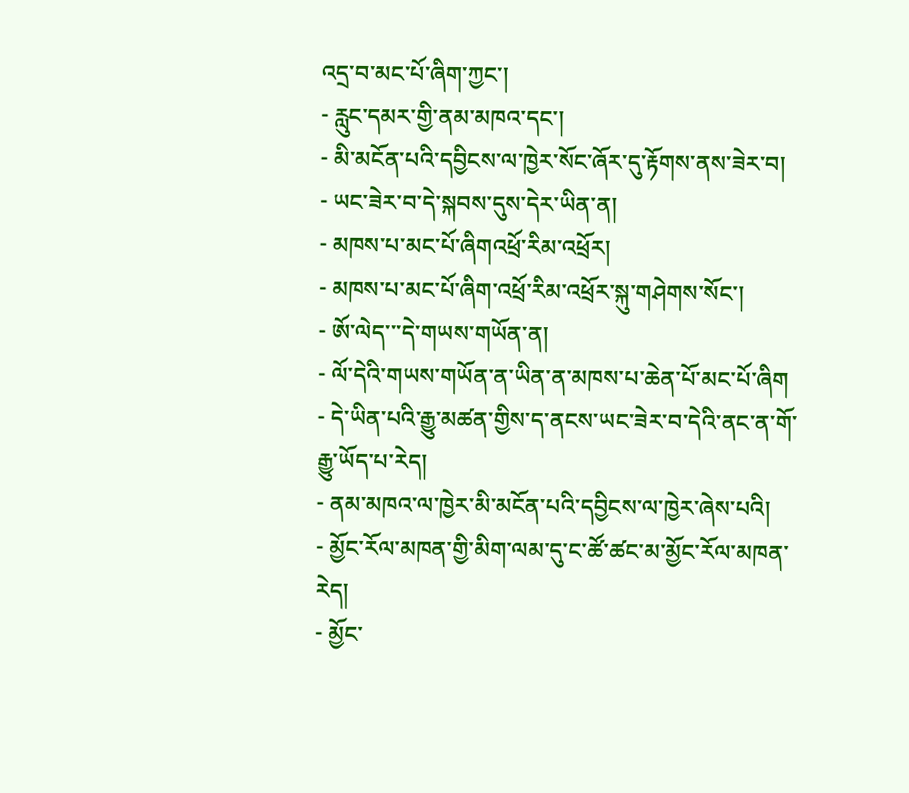འདྲ་བ་མང་པོ་ཞིག་ཀྱང་།
- རླུང་དམར་གྱི་ནམ་མཁའ་དང་།
- མི་མངོན་པའི་དབྱིངས་ལ་ཁྱེར་སོང་ཞོར་དུ་རྟོགས་ནས་ཟེར་བ།
- ཡང་ཟེར་བ་དེ་སྐབས་དུས་དེར་ཡིན་ན།
- མཁས་པ་མང་པོ་ཞིགའཕྲོ་རིམ་འཕྲོར།
- མཁས་པ་མང་པོ་ཞིག་འཕྲོ་རིམ་འཕྲོར་སྐུ་གཤེགས་སོང་།
- ཨོ་ལེད་་་དེ་གཡས་གཡོན་ན།
- ལོ་དེའི་གཡས་གཡོན་ན་ཡིན་ན་མཁས་པ་ཆེན་པོ་མང་པོ་ཞིག
- དེ་ཡིན་པའི་རྒྱུ་མཚན་གྱིས་ད་ནངས་ཡང་ཟེར་བ་དེའི་ནང་ན་གོ་རྒྱུ་ཡོད་པ་རེད།
- ནམ་མཁའ་ལ་ཁྱེར་མི་མངོན་པའི་དབྱིངས་ལ་ཁྱེར་ཞེས་པའི།
- མྱོང་རོལ་མཁན་གྱི་མིག་ལམ་དུ་ང་ཚོ་ཚང་མ་མྱོང་རོལ་མཁན་རེད།
- མྱོང་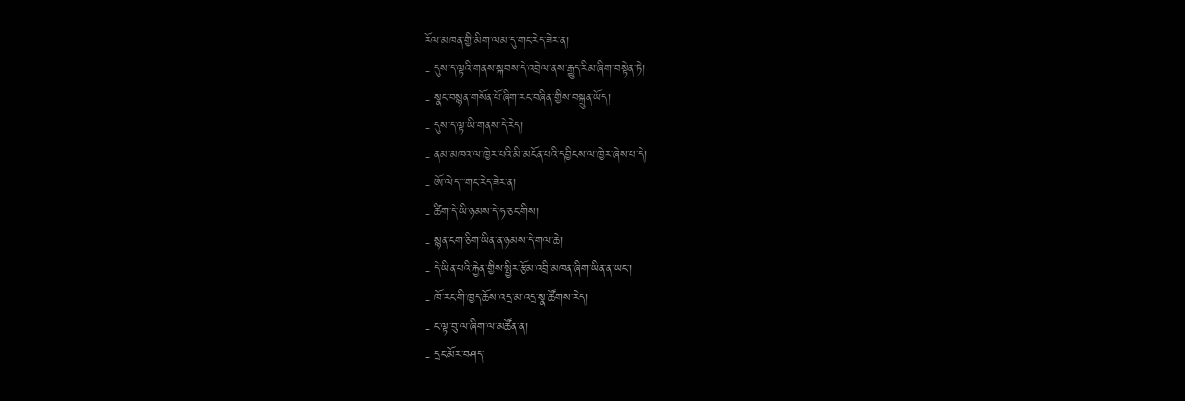རོལ་མཁན་གྱི་མིག་ལམ་དུ་གང་རེད་ཟེར་ན།
- དུས་ད་ལྟའི་གནས་སྐབས་དེ་འབྲེལ་ནས་རྒྱུད་རིམ་ཞིག་བསྟེན་ཏེ།
- སྣང་བསྙན་གསོན་པོ་ཞིག་རང་བཞིན་གྱིས་བསྐྲུན་ཡོད།
- དུས་ད་ལྟ་ཡི་གནས་དེ་རེད།
- ནམ་མཁའ་ལ་ཁྱེར་པའི་མི་མངོན་པའི་དབྱིངས་ལ་ཁྱེར་ཞེས་པ་དེ།
- ཨོ་ལེད་་་གང་རེད་ཟེར་ན།
- ཚིག་དེ་ཡི་ཉམས་དེ་ཧ་ཅང་གིས།
- སྙན་ངག་ཅིག་ཡིན་ན་ཉམས་དེ་གལ་ཆེ།
- དེ་ཡིན་པའི་རྐྱེན་གྱིས་སྤྱིར་རྩོམ་འབྲི་མཁན་ཞིག་ཡིན་ན་ཡང་།
- ཁོ་རང་གི་ཁྱད་ཆོས་འདྲ་མ་འདྲ་སྣ་ཚོགས་རེད།
- ང་ལྟ་བུ་ལ་ཞིག་ལ་མཚོན་ན།
- དྲང་མོར་བཤད་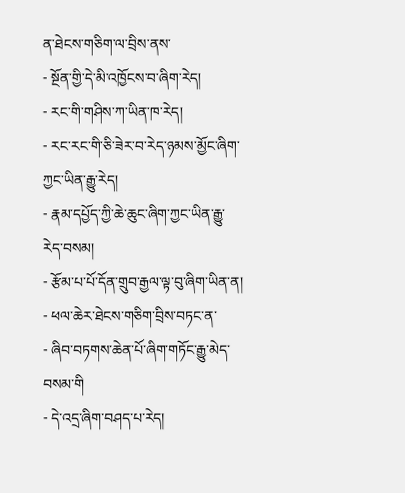ན་ཐེངས་གཅིག་ལ་བྲིས་ནས་
- སྔོན་གྱི་དེ་མི་འཁྱོངས་བ་ཞིག་རེད།
- རང་གི་གཤིས་ཀ་ཡིན་ཁ་རེད།
- རང་རང་གི་ཅི་ཟེར་བ་རེད་ཉམས་མྱོང་ཞིག་ཀྱང་ཡིན་རྒྱུ་རེད།
- རྣམ་དཔྱོད་ཀྱི་ཆེ་ཆུང་ཞིག་ཀྱང་ཡིན་རྒྱུ་རེད་བསམ།
- རྩོམ་པ་པོ་དོན་གྲུབ་རྒྱལ་ལྟ་བུ་ཞིག་ཡིན་ན།
- ཕལ་ཆེར་ཐེངས་གཅིག་བྲིས་བཏང་ན་
- ཞིབ་བཏགས་ཆེན་པོ་ཞིག་གཏོང་རྒྱུ་མེད་བསམ་གི
- དེ་འདྲ་ཞིག་བཤད་པ་རེད།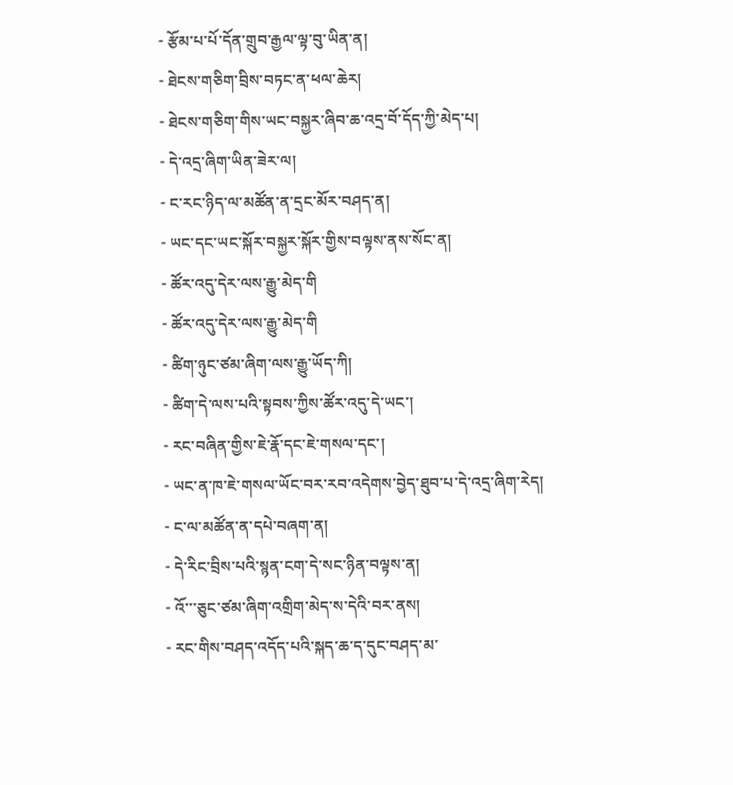- རྩོམ་པ་པོ་དོན་གྲུབ་རྒྱལ་ལྟ་བུ་ཡིན་ན།
- ཐེངས་གཅིག་བྲིས་བཏང་ན་ཕལ་ཆེར།
- ཐེངས་གཅིག་གིས་ཡང་བསྐྱར་ཞིབ་ཆ་འདྲ་བོ་དོད་ཀྱི་མེད་པ།
- དེ་འདྲ་ཞིག་ཡིན་ཟེར་ལ།
- ང་རང་ཉིད་ལ་མཚོན་ན་དྲང་མོར་བཤད་ན།
- ཡང་དང་ཡང་སྐོར་བསྐྱར་སྐོར་གྱིས་བལྟས་ནས་སོང་ན།
- ཚོར་འདུ་དེར་ལས་རྒྱུ་མེད་གི
- ཚོར་འདུ་དེར་ལས་རྒྱུ་མེད་གི
- ཚིག་ཉུང་ཙམ་ཞིག་ལས་རྒྱུ་ཡོད་ཀི།
- ཚིག་དེ་ལས་པའི་སྟབས་ཀྱིས་ཚོར་འདུ་དེ་ཡང་།
- རང་བཞིན་གྱིས་ཇེ་རྣོ་དང་ཇེ་གསལ་དང་།
- ཡང་ན་ཁ་ཇེ་གསལ་ཡོང་བར་རབ་འདེགས་བྱེད་ཐུབ་པ་དེ་འདྲ་ཞིག་རེད།
- ང་ལ་མཚོན་ན་དཔེ་བཞག་ན།
- དེ་རིང་བྲིས་པའི་སྙན་ངག་དེ་སང་ཉིན་བལྟས་ན།
- འོ་་་ཅུང་ཙམ་ཞིག་འགྲིག་མེད་ས་དེའི་བར་ནས།
- རང་གིས་བཤད་འདོད་པའི་སྐད་ཆ་ད་དུང་བཤད་མ་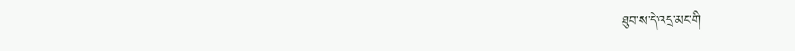ཐུབ་ས་དེ་འདྲ་མང་གི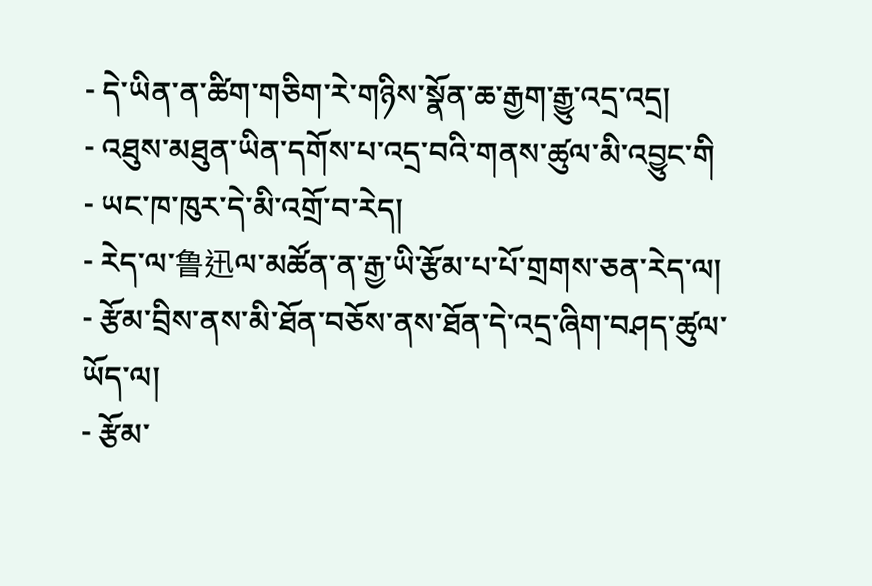- དེ་ཡིན་ན་ཚིག་གཅིག་རེ་གཉིས་སྣོན་ཆ་རྒྱག་རྒྱུ་འདྲ་འདྲ།
- འཐུས་མཐུན་ཡིན་དགོས་པ་འདྲ་བའི་གནས་ཚུལ་མི་འབྱུང་གི
- ཡང་ཁ་ཁུར་དེ་མི་འགྲོ་བ་རེད།
- རེད་ལ་鲁迅ལ་མཚོན་ན་རྒྱ་ཡི་རྩོམ་པ་པོ་གྲགས་ཅན་རེད་ལ།
- རྩོམ་བྲིས་ནས་མི་ཐོན་བཅོས་ནས་ཐོན་དེ་འདྲ་ཞིག་བཤད་ཚུལ་ཡོད་ལ།
- རྩོམ་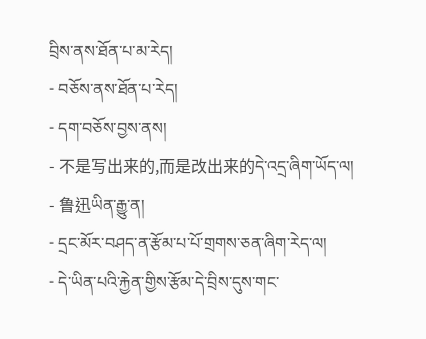བྲིས་ནས་ཐོན་པ་མ་རེད།
- བཅོས་ནས་ཐོན་པ་རེད།
- དག་བཅོས་བྱས་ནས།
- 不是写出来的,而是改出来的དེ་འདྲ་ཞིག་ཡོད་ལ།
- 鲁迅ཡིན་རྒྱུ་ན།
- དྲང་མོར་བཤད་ན་རྩོམ་པ་པོ་གྲགས་ཅན་ཞིག་རེད་ལ།
- དེ་ཡིན་པའི་རྐྱེན་གྱིས་རྩོམ་དེ་བྲིས་དུས་གང་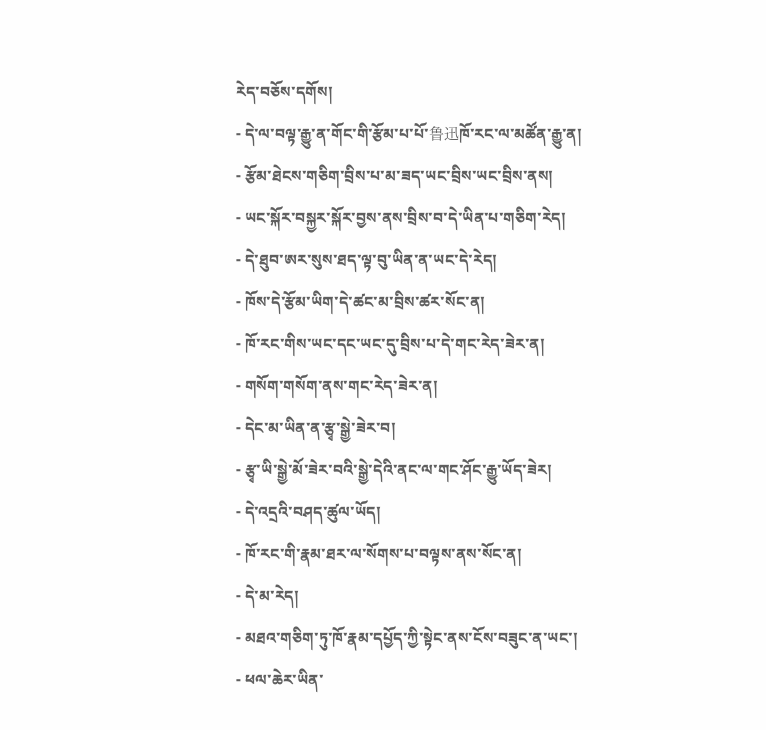རེད་བཅོས་དགོས།
- དེ་ལ་བལྟ་རྒྱུ་ན་གོང་གི་རྩོམ་པ་པོ་鲁迅ཁོ་རང་ལ་མཚོན་རྒྱུ་ན།
- རྩོམ་ཐེངས་གཅིག་བྲིས་པ་མ་ཟད་ཡང་བྲིས་ཡང་བྲིས་ནས།
- ཡང་སྐོར་བསྐྱར་སྐོར་བྱས་ནས་བྲིས་བ་དེ་ཡིན་པ་གཅིག་རེད།
- དེ་ཐུབ་ཨར་སུས་ཐད་ལྟ་བུ་ཡིན་ན་ཡང་དེ་རེད།
- ཁོས་དེ་རྩོམ་ཡིག་དེ་ཚང་མ་བྲིས་ཚར་སོང་ན།
- ཁོ་རང་གིས་ཡང་དང་ཡང་དུ་བྲིས་པ་དེ་གང་རེད་ཟེར་ན།
- གསོག་གསོག་ནས་གང་རེད་ཟེར་ན།
- དེང་མ་ཡིན་ན་རྩྭ་སྒྱེ་ཟེར་བ།
- རྩྭ་ཡི་སྒྱེ་མོ་ཟེར་བའི་སྒྱེ་དེའི་ནང་ལ་གང་ཤོང་རྒྱུ་ཡོད་ཟེར།
- དེ་འདྲའི་བཤད་ཚུལ་ཡོད།
- ཁོ་རང་གི་རྣམ་ཐར་ལ་སོགས་པ་བལྟས་ནས་སོང་ན།
- དེ་མ་རེད།
- མཐའ་གཅིག་ཏུ་ཁོ་རྣམ་དཔྱོད་ཀྱི་སྟེང་ནས་ངོས་བཟུང་ན་ཡང་།
- ཕལ་ཆེར་ཡིན་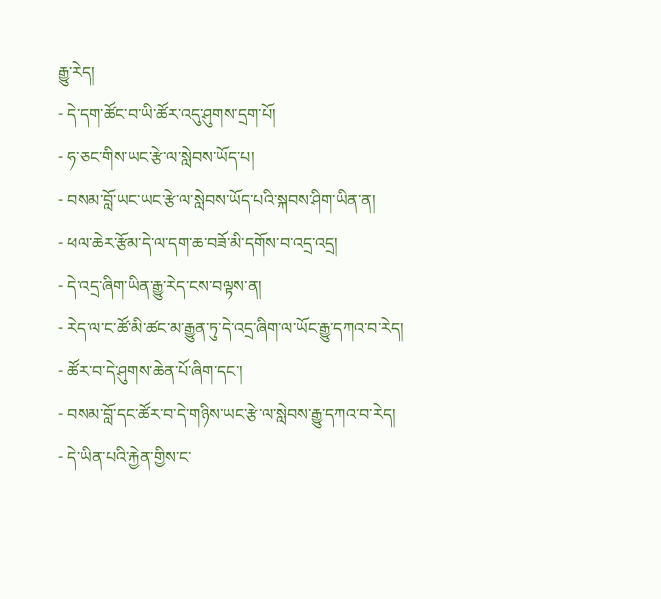རྒྱུ་རེད།
- དེ་དག་ཚོང་བ་ཡི་ཚོར་འདུ་ཤུགས་དྲག་པོ།
- ཧ་ཅང་གིས་ཡང་རྩེ་ལ་སླེབས་ཡོད་པ།
- བསམ་བློ་ཡང་ཡང་རྩེ་ལ་སླེབས་ཡོད་པའི་སྐབས་ཤིག་ཡིན་ན།
- ཕལ་ཆེར་རྩོམ་དེ་ལ་དག་ཆ་བཟོ་མི་དགོས་བ་འདྲ་འདྲ།
- དེ་འདྲ་ཞིག་ཡིན་རྒྱུ་རེད་ངས་བལྟས་ན།
- རེད་ལ་ང་ཚོ་མི་ཚང་མ་རྒྱུན་ཏུ་དེ་འདྲ་ཞིག་ལ་ཡོང་རྒྱུ་དཀའ་བ་རེད།
- ཚོར་བ་དེ་ཤུགས་ཆེན་པོ་ཞིག་དང་།
- བསམ་བློ་དང་ཚོར་བ་དེ་གཉིས་ཡང་རྩེ་ལ་སླེབས་རྒྱུ་དཀའ་བ་རེད།
- དེ་ཡིན་པའི་རྐྱེན་གྱིས་ང་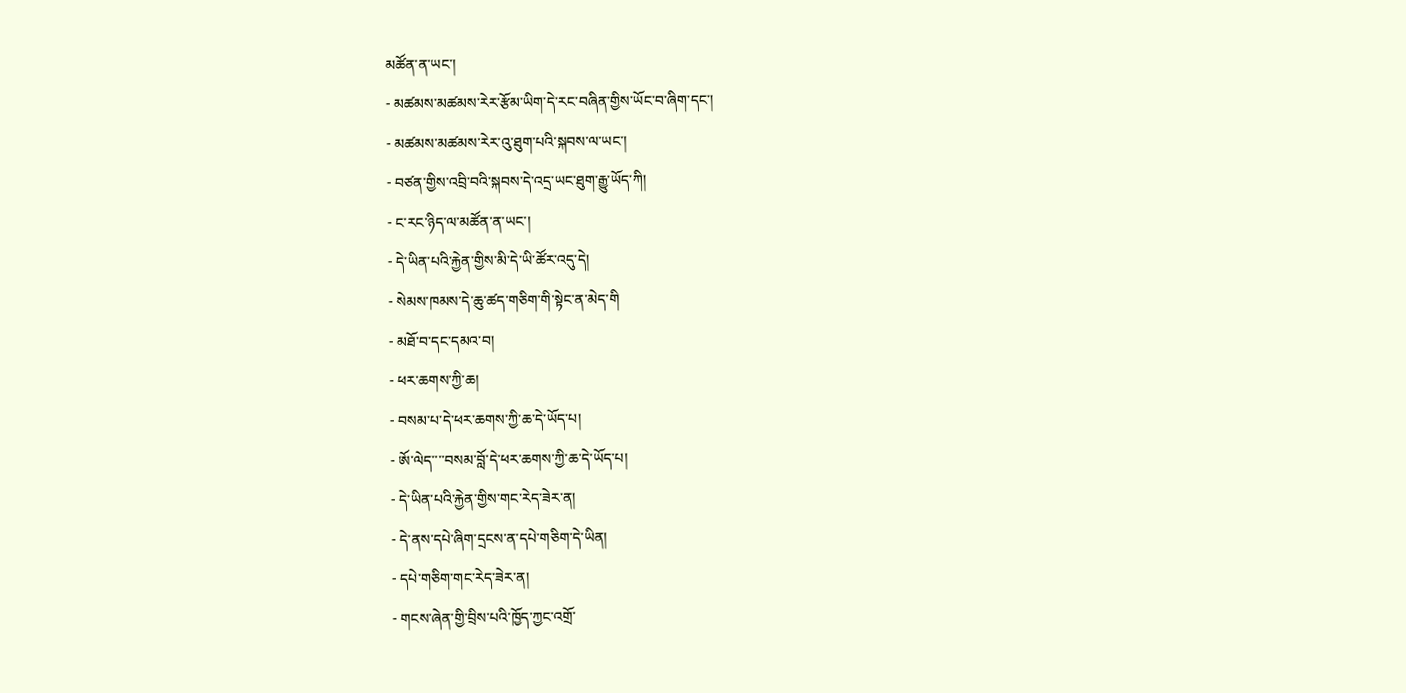མཚོན་ན་ཡང་།
- མཚམས་མཚམས་རེར་རྩོམ་ཡིག་དེ་རང་བཞིན་གྱིས་ཡོང་བ་ཞིག་དང་།
- མཚམས་མཚམས་རེར་འུ་ཐུག་པའི་སྐབས་ལ་ཡང་།
- བཙན་གྱིས་འབྲི་བའི་སྐབས་དེ་འདྲ་ཡང་ཐུག་རྒྱུ་ཡོད་ཀི།
- ང་རང་ཉིད་ལ་མཚོན་ན་ཡང་།
- དེ་ཡིན་པའི་རྐྱེན་གྱིས་མི་དེ་ཡི་ཚོར་འདུ་དེ།
- སེམས་ཁམས་དེ་ཆུ་ཚད་གཅིག་གི་སྟེང་ན་མེད་གི
- མཐོ་བ་དང་དམའ་བ།
- ཕར་ཆགས་ཀྱི་ཆ།
- བསམ་པ་དེ་ཕར་ཆགས་ཀྱི་ཆ་དེ་ཡོད་པ།
- ཨོ་ལེད་་་་བསམ་བློ་དེ་ཕར་ཆགས་ཀྱི་ཆ་དེ་ཡོད་པ།
- དེ་ཡིན་པའི་རྐྱེན་གྱིས་གང་རེད་ཟེར་ན།
- དེ་ནས་དཔེ་ཞིག་དྲངས་ན་དཔེ་གཅིག་དེ་ཡིན།
- དཔེ་གཅིག་གང་རེད་ཟེར་ན།
- གངས་ཞེན་གྱི་བྲིས་པའི་ཁྱོད་ཀྱང་འགྲོ་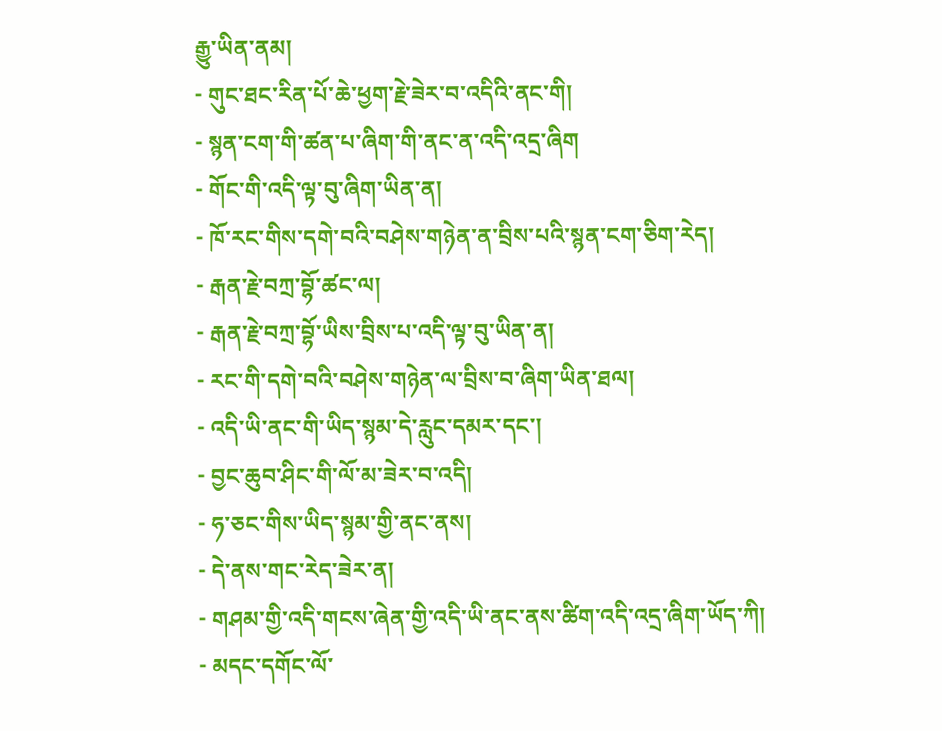རྒྱུ་ཡིན་ནམ།
- གུང་ཐང་རིན་པོ་ཆེ་ཕྱག་རྗེ་ཟེར་བ་འདིའི་ནང་གི།
- སྙན་ངག་གི་ཚན་པ་ཞིག་གི་ནང་ན་འདི་འདྲ་ཞིག
- གོང་གི་འདི་ལྟ་བུ་ཞིག་ཡིན་ན།
- ཁོ་རང་གིས་དགེ་བའི་བཤེས་གཉེན་ན་བྲིས་པའི་སྙན་ངག་ཅིག་རེད།
- རྒན་རྗེ་བཀྲ་བྷོ་ཚང་ལ།
- རྒན་རྗེ་བཀྲ་བྷོ་ཡིས་བྲིས་པ་འདི་ལྟ་བུ་ཡིན་ན།
- རང་གི་དགེ་བའི་བཤེས་གཉེན་ལ་བྲིས་བ་ཞིག་ཡིན་ཐལ།
- འདི་ཡི་ནང་གི་ཡིད་སྙམ་དེ་རླུང་དམར་དང་།
- བྱང་ཆུབ་ཤིང་གི་ལོ་མ་ཟེར་བ་འདི།
- ཧ་ཅང་གིས་ཡིད་སྙམ་གྱི་ནང་ནས།
- དེ་ནས་གང་རེད་ཟེར་ན།
- གཤམ་གྱི་འདི་གངས་ཞེན་གྱི་འདི་ཡི་ནང་ནས་ཚིག་འདི་འདྲ་ཞིག་ཡོད་ཀི།
- མདང་དགོང་ལོ་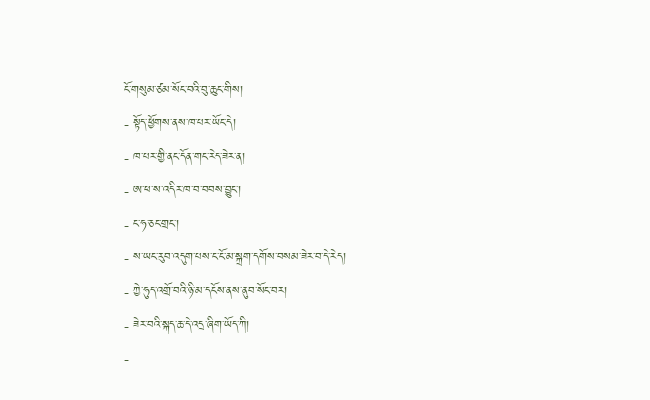ངོ་གསུམ་ཙམ་སོང་བའི་བུ་ཆུང་གིས།
- སྟོད་ཕྱོགས་ནས་ཁ་པར་ཡོང་དེ།
- ཁ་པར་གྱི་ནང་དོན་གང་རེད་ཟེར་ན།
- ཨ་ཕ་ས་འདིར་ཁ་བ་བབས་བྱུང་།
- ང་ཧ་ཅང་གྲང་།
- ས་ཡང་རུབ་འདུག་པས་ང་ངོ་མ་སྐྲག་དགོས་བསམ་ཟེར་བ་དེ་རེད།
- ཀྱེ་ཧུད་འགྲོ་བའི་ཉི་མ་དངོས་ནས་ནུབ་སོང་བར།
- ཟེར་བའི་སྐད་ཆ་དེ་འདྲ་ཞིག་ཡོད་ཀི།
-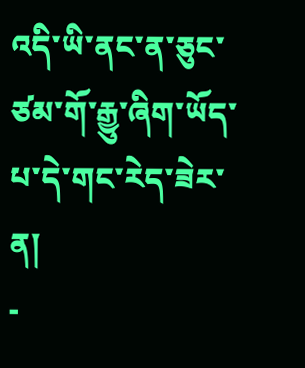འདི་ཡི་ནང་ན་ཅུང་ཙམ་གོ་རྒྱུ་ཞིག་ཡོད་པ་དེ་གང་རེད་ཟེར་ན།
-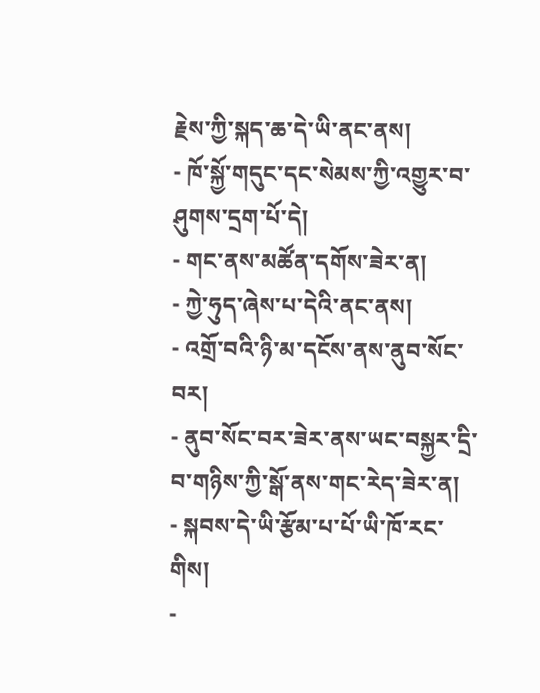རྗེས་ཀྱི་སྐད་ཆ་དེ་ཡི་ནང་ནས།
- ཁོ་སྐྱོ་གདུང་དང་སེམས་ཀྱི་འགྱུར་བ་ཤུགས་དྲག་པོ་དེ།
- གང་ནས་མཚོན་དགོས་ཟེར་ན།
- ཀྱེ་ཧུད་ཞེས་པ་དེའི་ནང་ནས།
- འགྲོ་བའི་ཉི་མ་དངོས་ནས་ནུབ་སོང་བར།
- ནུབ་སོང་བར་ཟེར་ནས་ཡང་བསྐྱར་དྲི་བ་གཉིས་ཀྱི་སྒོ་ནས་གང་རེད་ཟེར་ན།
- སྐབས་དེ་ཡི་རྩོམ་པ་པོ་ཡི་ཁོ་རང་གིས།
-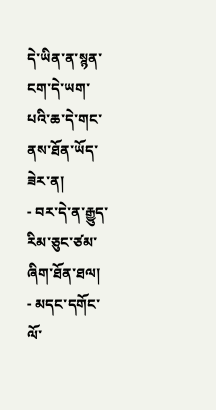དེ་ཡིན་ན་སྙན་ངག་དེ་ཡག་པའི་ཆ་དེ་གང་ནས་ཐོན་ཡོད་ཟེར་ན།
- བར་དེ་ན་རྒྱུད་རིམ་ཅུང་ཙམ་ཞིག་ཐོན་ཐལ།
- མདང་དགོང་ལོ་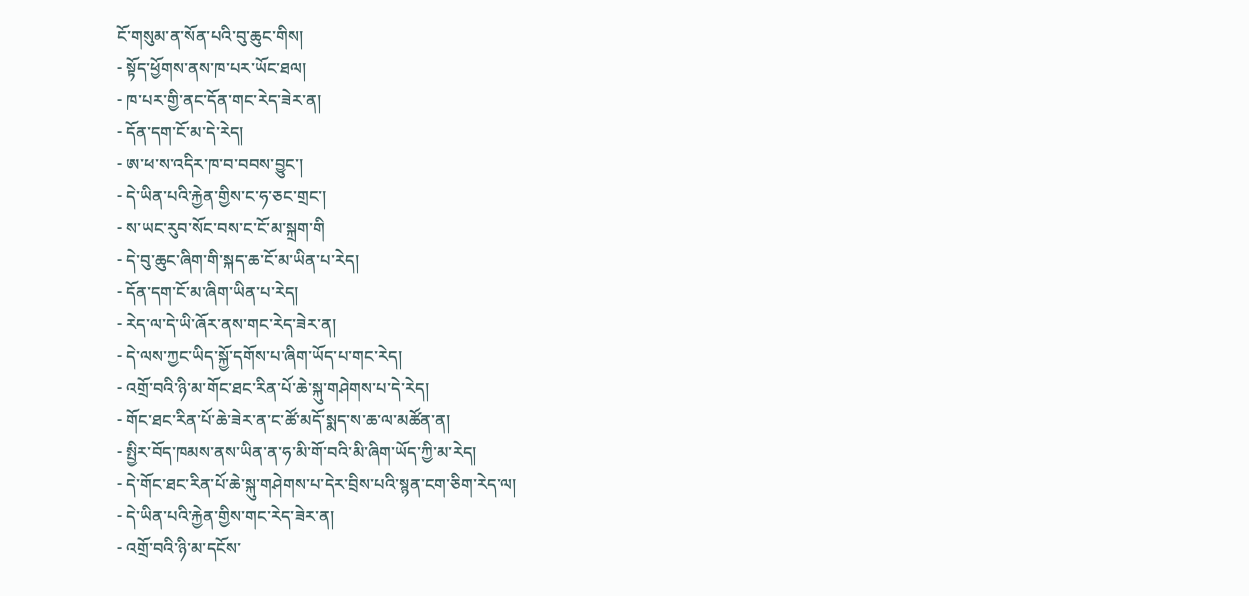ངོ་གསུམ་ན་སོན་པའི་བུ་ཆུང་གིས།
- སྟོད་ཕྱོགས་ནས་ཁ་པར་ཡོང་ཐལ།
- ཁ་པར་གྱི་ནང་དོན་གང་རེད་ཟེར་ན།
- དོན་དག་ངོ་མ་དེ་རེད།
- ཨ་ཕ་ས་འདིར་ཁ་བ་བབས་བྱུང་།
- དེ་ཡིན་པའི་རྐྱེན་གྱིས་ང་ཧ་ཅང་གྲང་།
- ས་ཡང་རུབ་སོང་བས་ང་ངོ་མ་སྐྲག་གི
- དེ་བུ་ཆུང་ཞིག་གི་སྐད་ཆ་ངོ་མ་ཡིན་པ་རེད།
- དོན་དག་ངོ་མ་ཞིག་ཡིན་པ་རེད།
- རེད་ལ་དེ་ཡི་ཞོར་ནས་གང་རེད་ཟེར་ན།
- དེ་ལས་ཀྱང་ཡིད་སྐྱོ་དགོས་པ་ཞིག་ཡོད་པ་གང་རེད།
- འགྲོ་བའི་ཉི་མ་གོང་ཐང་རིན་པོ་ཆེ་སྐུ་གཤེགས་པ་དེ་རེད།
- གོང་ཐང་རིན་པོ་ཆེ་ཟེར་ན་ང་ཚོ་མདོ་སྨད་ས་ཆ་ལ་མཚོན་ན།
- སྤྱིར་བོད་ཁམས་ནས་ཡིན་ན་ཧ་མི་གོ་བའི་མི་ཞིག་ཡོད་ཀྱི་མ་རེད།
- དེ་གོང་ཐང་རིན་པོ་ཆེ་སྐུ་གཤེགས་པ་དེར་བྲིས་པའི་སྙན་ངག་ཅིག་རེད་ལ།
- དེ་ཡིན་པའི་རྐྱེན་གྱིས་གང་རེད་ཟེར་ན།
- འགྲོ་བའི་ཉི་མ་དངོས་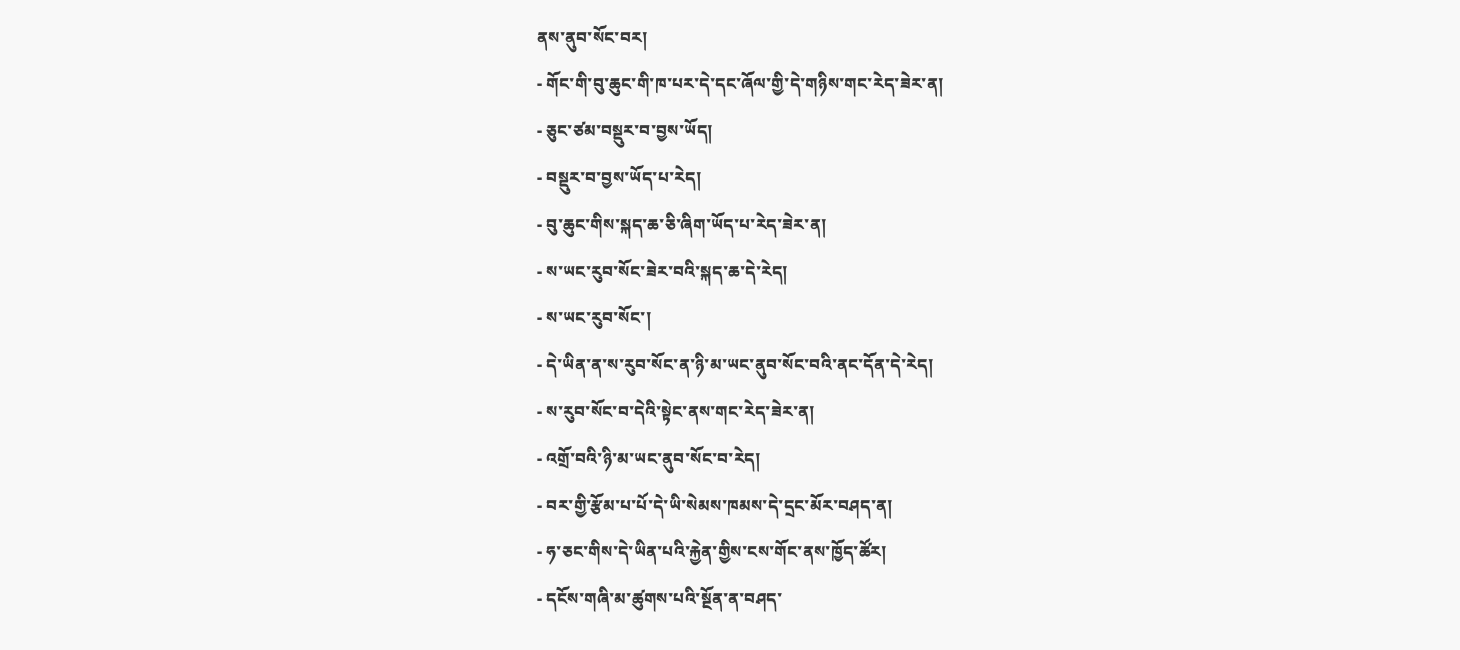ནས་ནུབ་སོང་བར།
- གོང་གི་བུ་ཆུང་གི་ཁ་པར་དེ་དང་ཞོལ་གྱི་དེ་གཉིས་གང་རེད་ཟེར་ན།
- ཅུང་ཙམ་བསྡུར་བ་བྱས་ཡོད།
- བསྡུར་བ་བྱས་ཡོད་པ་རེད།
- བུ་ཆུང་གིས་སྐད་ཆ་ཅི་ཞིག་ཡོད་པ་རེད་ཟེར་ན།
- ས་ཡང་རུབ་སོང་ཟེར་བའི་སྐད་ཆ་དེ་རེད།
- ས་ཡང་རུབ་སོང་།
- དེ་ཡིན་ན་ས་རུབ་སོང་ན་ཉི་མ་ཡང་ནུབ་སོང་བའི་ནང་དོན་དེ་རེད།
- ས་རུབ་སོང་བ་དེའི་སྟེང་ནས་གང་རེད་ཟེར་ན།
- འགྲོ་བའི་ཉི་མ་ཡང་ནུབ་སོང་བ་རེད།
- བར་གྱི་རྩོམ་པ་པོ་དེ་ཡི་སེམས་ཁམས་དེ་དྲང་མོར་བཤད་ན།
- ཧ་ཅང་གིས་དེ་ཡིན་པའི་རྐྱེན་གྱིས་ངས་གོང་ནས་ཁྱོད་ཚོར།
- དངོས་གཞི་མ་ཚུགས་པའི་སྔོན་ན་བཤད་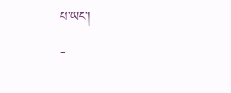པ་ཡང་།
-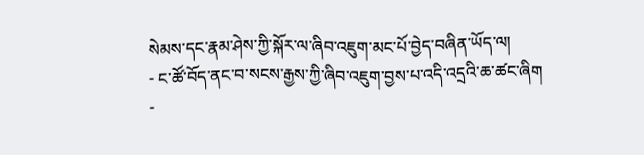སེམས་དང་རྣམ་ཤེས་ཀྱི་སྐོར་ལ་ཞིབ་འཇུག་མང་པོ་བྱེད་བཞིན་ཡོད་ལ།
- ང་ཚོ་བོད་ནང་བ་སངས་རྒྱས་ཀྱི་ཞིབ་འཇུག་བྱས་པ་འདི་འདྲའི་ཆ་ཚང་ཞིག
-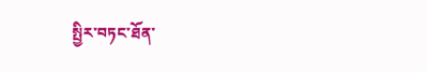སྤྱིར་བཏང་ཐོན་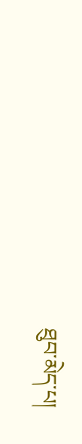ཐུབ་མེད་པ།